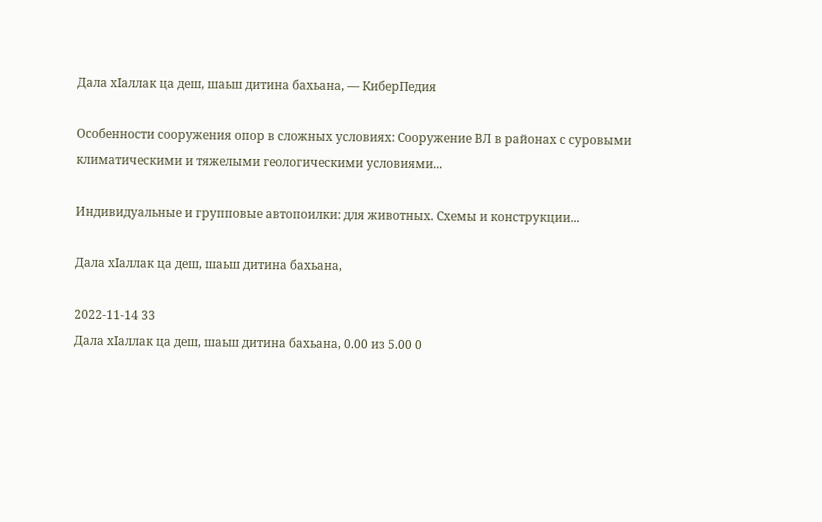Дала хIаллак ца деш, шаьш дитина бахьана, — КиберПедия

Особенности сооружения опор в сложных условиях: Сооружение ВЛ в районах с суровыми климатическими и тяжелыми геологическими условиями...

Индивидуальные и групповые автопоилки: для животных. Схемы и конструкции...

Дала хIаллак ца деш, шаьш дитина бахьана,

2022-11-14 33
Дала хIаллак ца деш, шаьш дитина бахьана, 0.00 из 5.00 0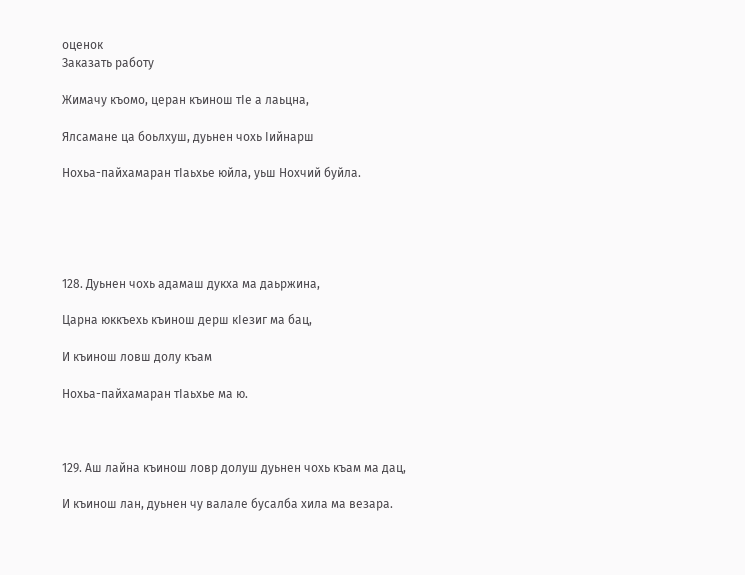оценок
Заказать работу

Жимачу къомо, церан къинош тIе а лаьцна,

Ялсамане ца боьлхуш, дуьнен чохь Iийнарш

Нохьа-пайхамаран тIаьхье юйла, уьш Нохчий буйла.





128. Дуьнен чохь адамаш дукха ма даьржина,

Царна юккъехь къинош дерш кIезиг ма бац,

И къинош ловш долу къам

Нохьа-пайхамаран тIаьхье ма ю.



129. Аш лайна къинош ловр долуш дуьнен чохь къам ма дац,

И къинош лан, дуьнен чу валале бусалба хила ма везара.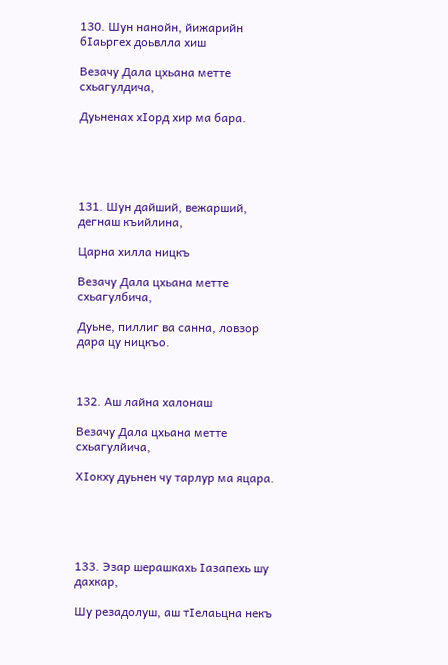130. Шун нанойн, йижарийн бIаьргех доьвлла хиш

Везачу Дала цхьана метте схьагулдича,

Дуьненах хIорд хир ма бара.





131. Шун дайший, вежарший, дегнаш къийлина,

Царна хилла ницкъ

Везачу Дала цхьана метте схьагулбича,

Дуьне, пиллиг ва санна, ловзор дара цу ницкъо.



132. Аш лайна халонаш

Везачу Дала цхьана метте схьагулйича,

ХIокху дуьнен чу тарлур ма яцара.





133. Эзар шерашкахь Iазапехь шу дахкар,

Шу резадолуш, аш тIелаьцна некъ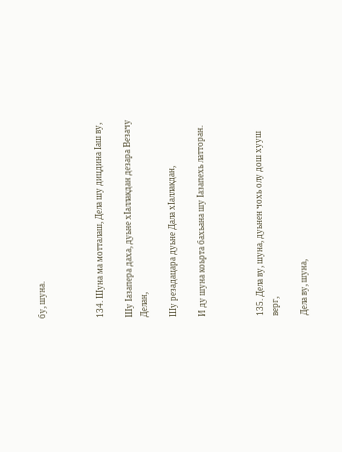бу, шуна.



134. Шуна ма мотталаш, Дела шу дицдина Iаш ву,

Шу Iазапера даха, дуьне хIаллакдан дезара Везачу Делан,

Шу резадацара дуьне Дала хIаллакдан,

И ду шуна коьрта бахьана шу Iазапехь латторан.



135. Дела ву, шуна, дуьнен чохь олу дош хууш верг,

Дела ву, шуна,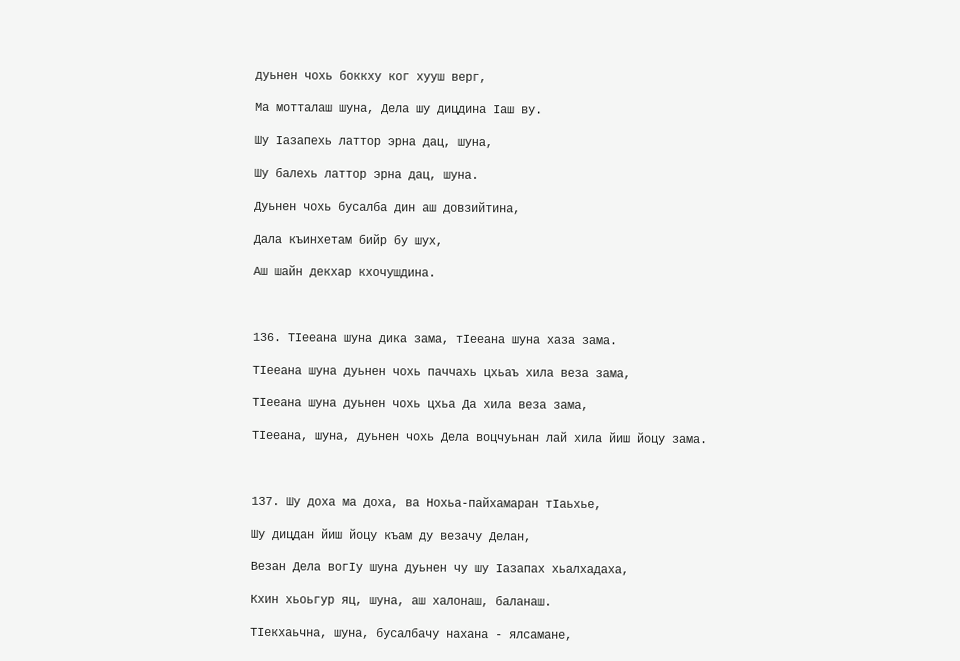дуьнен чохь боккху ког хууш верг,

Ма мотталаш шуна, Дела шу дицдина Iаш ву.

Шу Iазапехь латтор эрна дац, шуна,

Шу балехь латтор эрна дац, шуна.

Дуьнен чохь бусалба дин аш довзийтина,

Дала къинхетам бийр бу шух,

Аш шайн декхар кхочушдина.



136. ТIееана шуна дика зама, тIееана шуна хаза зама.

ТIееана шуна дуьнен чохь паччахь цхьаъ хила веза зама,

ТIееана шуна дуьнен чохь цхьа Да хила веза зама,

ТIееана, шуна, дуьнен чохь Дела воцчуьнан лай хила йиш йоцу зама.



137. Шу доха ма доха, ва Нохьа-пайхамаран тIаьхье,

Шу дицдан йиш йоцу къам ду везачу Делан,

Везан Дела вогIу шуна дуьнен чу шу Iазапах хьалхадаха,

Кхин хьоьгур яц, шуна, аш халонаш, баланаш.

ТIекхаьчна, шуна, бусалбачу нахана - ялсамане,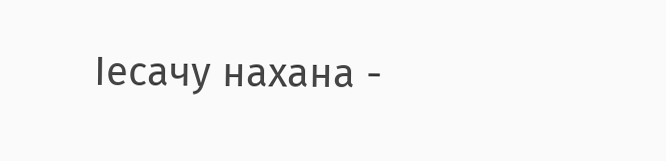Iесачу нахана -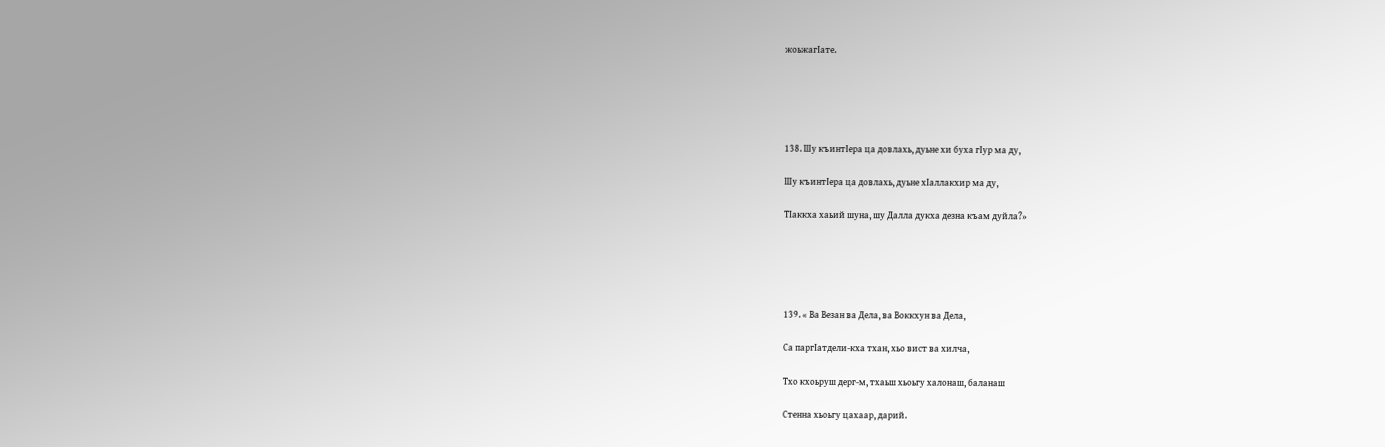жоьжагIате.





138. Шу къинтIера ца довлахь, дуьне хи буха гIур ма ду,

Шу къинтIера ца довлахь, дуьне хIаллакхир ма ду,

ТIаккха хаьий шуна, шу Далла дукха дезна къам дуйла?»





139. « Ва Везан ва Дела, ва Воккхун ва Дела,

Са паргIатдели-кха тхан, хьо вист ва хилча,

Тхо кхоьруш дерг-м, тхаьш хьоьгу халонаш, баланаш

Стенна хьоьгу цахаар, дарий.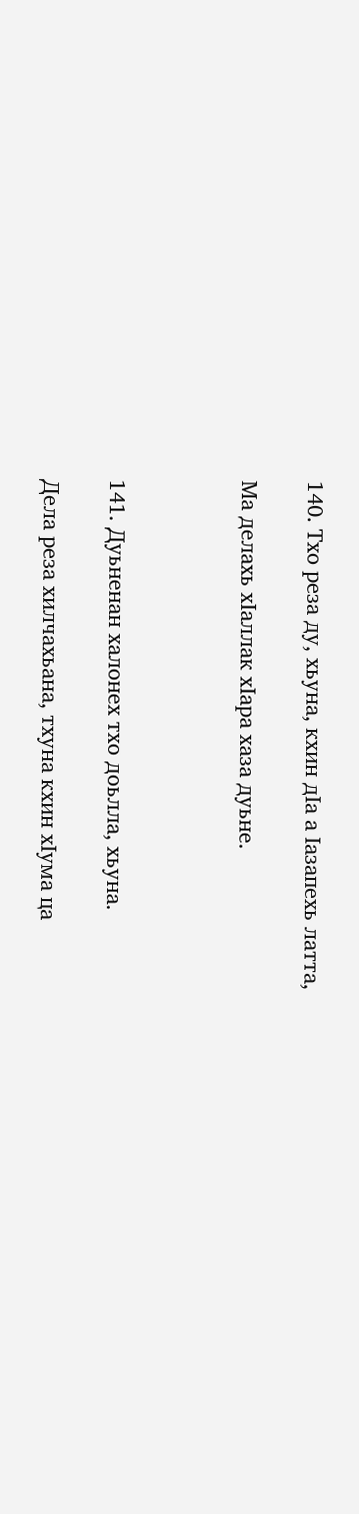140. Тхо реза ду, хьуна, кхин дIа а Iазапехь латта,

Ма делахь хIаллак хIара хаза дуьне.



141. Дуьненан халонех тхо доьлла, хьуна.

Дела реза хилчахьана, тхуна кхин хIума ца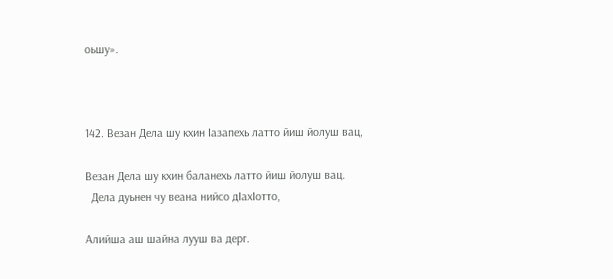оьшу».



142. Везан Дела шу кхин Iазапехь латто йиш йолуш вац,

Везан Дела шу кхин баланехь латто йиш йолуш вац.
  Дела дуьнен чу веана нийсо дIахIотто,

Алийша аш шайна лууш ва дерг.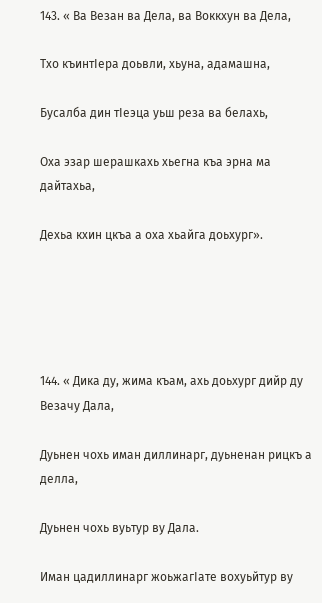143. « Ва Везан ва Дела, ва Воккхун ва Дела,

Тхо къинтIера доьвли, хьуна, адамашна,

Бусалба дин тIеэца уьш реза ва белахь,

Оха эзар шерашкахь хьегна къа эрна ма дайтахьа,

Дехьа кхин цкъа а оха хьайга доьхург».





144. « Дика ду, жима къам, ахь доьхург дийр ду Везачу Дала,

Дуьнен чохь иман диллинарг, дуьненан рицкъ а делла,

Дуьнен чохь вуьтур ву Дала.

Иман цадиллинарг жоьжагIате вохуьйтур ву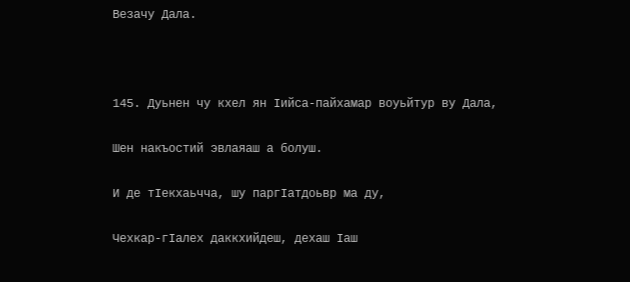Везачу Дала.



145. Дуьнен чу кхел ян Iийса-пайхамар воуьйтур ву Дала,

Шен накъостий эвлаяаш а болуш.

И де тIекхаьчча, шу паргIатдоьвр ма ду,

Чехкар-гIалех даккхийдеш, дехаш Iаш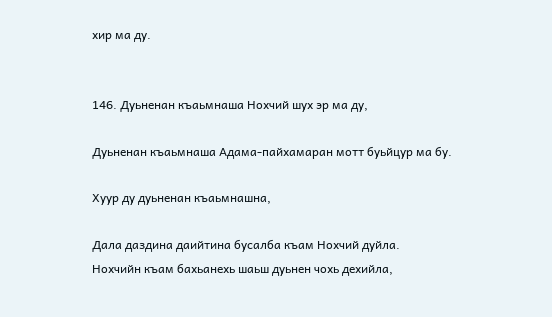хир ма ду.


146. Дуьненан къаьмнаша Нохчий шух эр ма ду,

Дуьненан къаьмнаша Адама-пайхамаран мотт буьйцур ма бу.

Хуур ду дуьненан къаьмнашна,

Дала даздина даийтина бусалба къам Нохчий дуйла.
Нохчийн къам бахьанехь шаьш дуьнен чохь дехийла,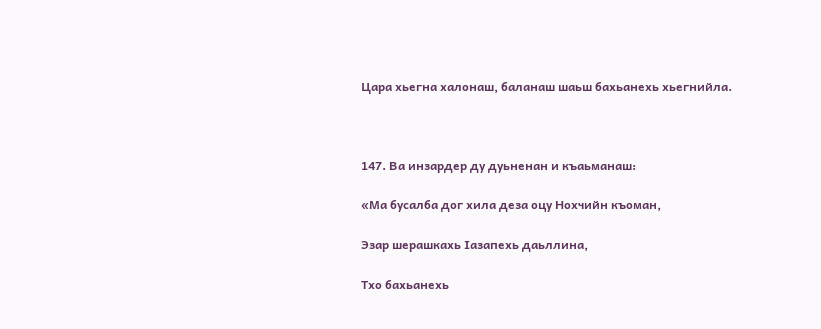Цара хьегна халонаш, баланаш шаьш бахьанехь хьегнийла.



147. Ва инзардер ду дуьненан и къаьманаш:

«Ма бусалба дог хила деза оцу Нохчийн къоман,

Эзар шерашкахь Iазапехь даьллина,

Тхо бахьанехь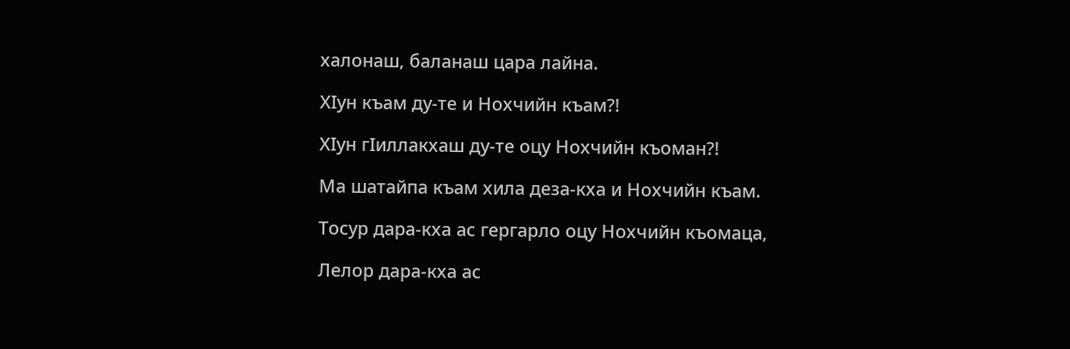халонаш, баланаш цара лайна.

ХIун къам ду-те и Нохчийн къам?!

ХIун гIиллакхаш ду-те оцу Нохчийн къоман?!

Ма шатайпа къам хила деза-кха и Нохчийн къам.

Тосур дара-кха ас гергарло оцу Нохчийн къомаца,

Лелор дара-кха ас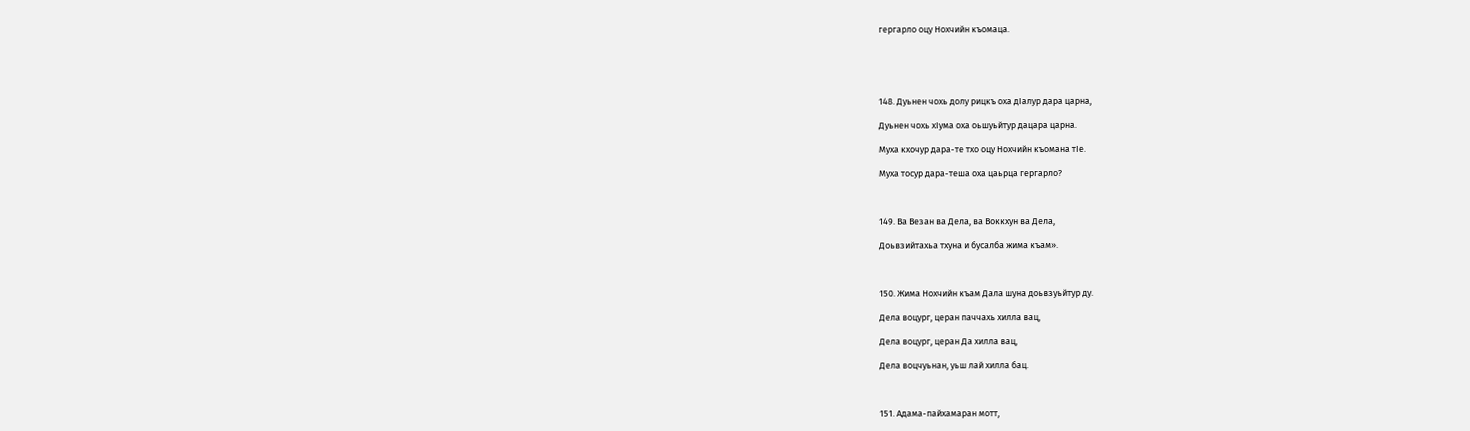гергарло оцу Нохчийн къомаца.





148. Дуьнен чохь долу рицкъ оха дIалур дара царна,

Дуьнен чохь хIума оха оьшуьйтур дацара царна.

Муха кхочур дара-те тхо оцу Нохчийн къомана тIе.

Муха тосур дара-теша оха цаьрца гергарло?



149. Ва Везан ва Дела, ва Воккхун ва Дела,

Доьвзийтахьа тхуна и бусалба жима къам».



150. Жима Нохчийн къам Дала шуна доьвзуьйтур ду.

Дела воцург, церан паччахь хилла вац,

Дела воцург, церан Да хилла вац,

Дела воцчуьнан, уьш лай хилла бац.



151. Адама-пайхамаран мотт,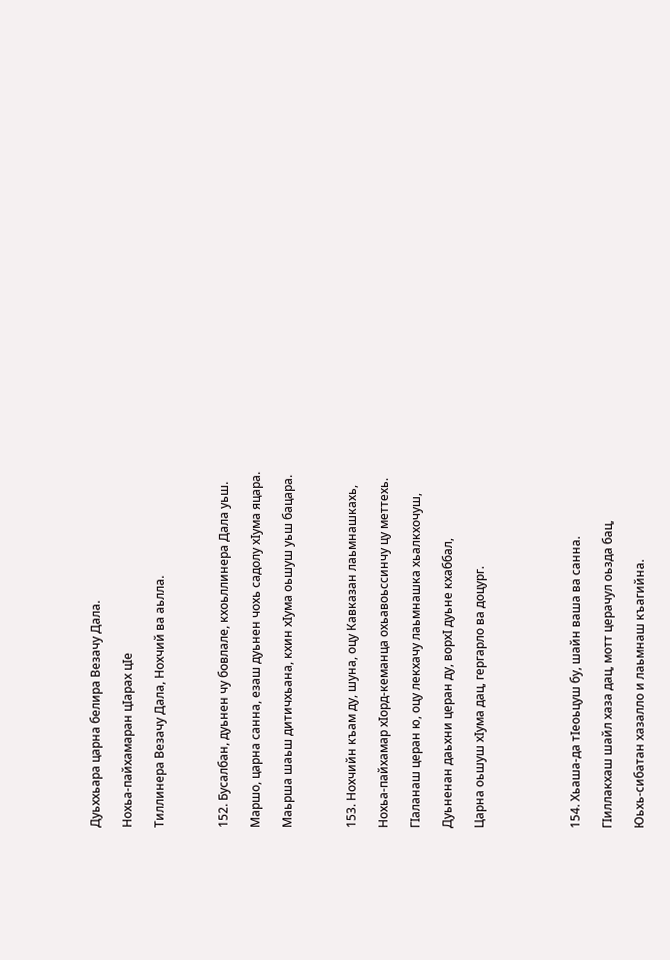Дуьххьара царна белира Везачу Дала.

Нохьа-пайхамаран цIарах цIе

Тиллинера Везачу Дала, Нохчий ва аьлла.



152. Бусалбан, дуьнен чу бовлале, кхоьллинера Дала уьш.

Маршо, царна санна, езаш дуьнен чохь садолу хIума яцара.

Маьрша шаьш дитичхьана, кхин хIума оьшуш уьш бацара.



153. Нохчийн къам ду, шуна, оцу Кавказан лаьмнашкахь,

Нохьа-пайхамар хIорд-кеманца охьавоьссинчу цу меттехь.

ГIаланаш церан ю, оцу лекхачу лаьмнашка хьалкхочуш,

Дуьненан даьхни церан ду, ворхI дуьне кхаббал,

Царна оьшуш хIума дац, гергарло ва доцург.





154. Хьаша-да тIеоьцуш бу, шайн ваша ва санна.

ГIиллакхаш шайл хаза дац, мотт церачул оьзда бац,

Юьхь-сибатан хазалло и лаьмнаш къагийна.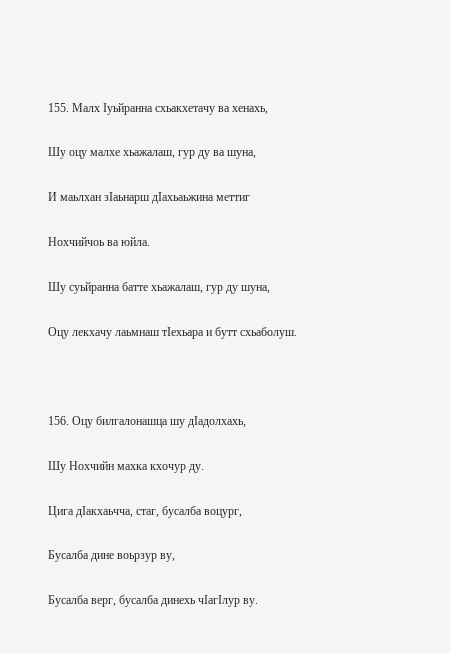155. Малх Iуьйранна схьакхетачу ва хенахь,

Шу оцу малхе хьажалаш, гур ду ва шуна,

И маьлхан зIаьнарш дIахьаьжина меттиг

Нохчийчоь ва юйла.

Шу суьйранна батте хьажалаш, гур ду шуна,

Оцу лекхачу лаьмнаш тIехьара и бутт схьаболуш.



156. Оцу билгалонашца шу дIадолхахь,

Шу Нохчийн махка кхочур ду.

Цига дIакхаьчча, стаг, бусалба воцург,

Бусалба дине воьрзур ву,

Бусалба верг, бусалба динехь чIагIлур ву.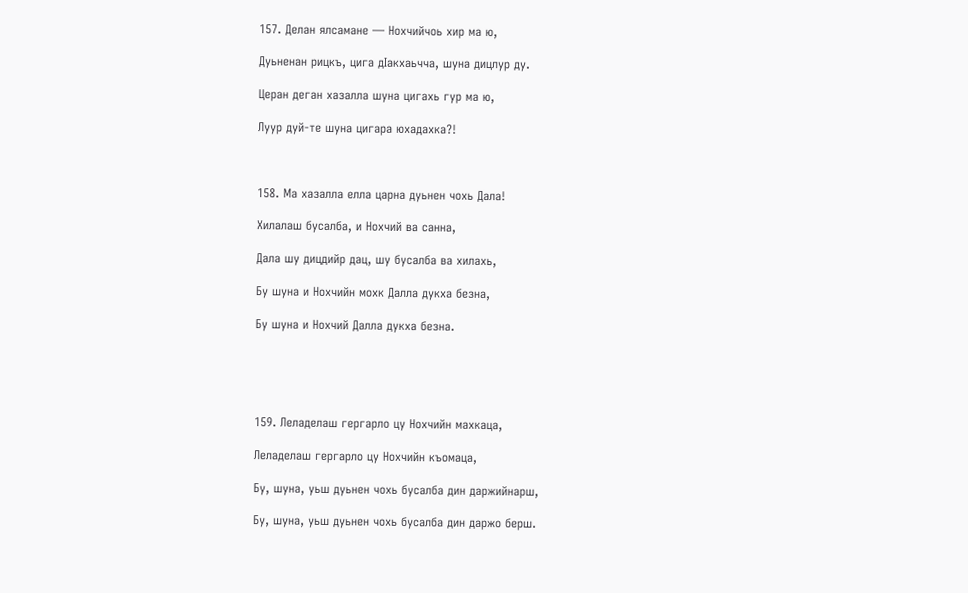157. Делан ялсамане — Нохчийчоь хир ма ю,

Дуьненан рицкъ, цига дIакхаьчча, шуна дицлур ду.

Церан деган хазалла шуна цигахь гур ма ю,

Луур дуй-те шуна цигара юхадахка?!



158. Ма хазалла елла царна дуьнен чохь Дала!

Хилалаш бусалба, и Нохчий ва санна,

Дала шу дицдийр дац, шу бусалба ва хилахь,

Бу шуна и Нохчийн мохк Далла дукха безна,

Бу шуна и Нохчий Далла дукха безна.





159. Леладелаш гергарло цу Нохчийн махкаца,

Леладелаш гергарло цу Нохчийн къомаца,

Бу, шуна, уьш дуьнен чохь бусалба дин даржийнарш,

Бу, шуна, уьш дуьнен чохь бусалба дин даржо берш.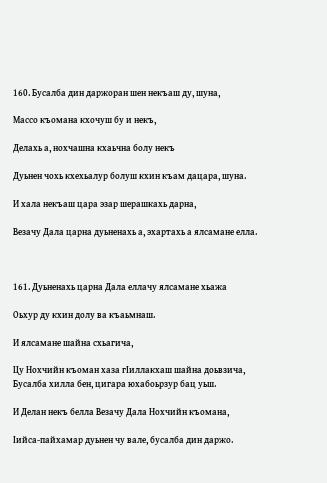160. Бусалба дин даржоран шен некъаш ду, шуна,

Массо къомана кхочуш бу и некъ,

Делахь а, нохчашна кхаьчна болу некъ

Дуьнен чохь кхехьалур болуш кхин къам дацара, шуна.

И хала некъаш цара эзар шерашкахь дарна,

Везачу Дала царна дуьненахь а, эхартахь а ялсамане елла.



161. Дуьненахь царна Дала еллачу ялсамане хьажа

Оьхур ду кхин долу ва къаьмнаш.

И ялсамане шайна схьагича,

Цу Нохчийн къоман хаза гIиллакхаш шайна доьвзича,
Бусалба хилла бен, цигара юхабоьрзур бац уьш.

И Делан некъ белла Везачу Дала Нохчийн къомана,

Iийса-пайхамар дуьнен чу вале, бусалба дин даржо.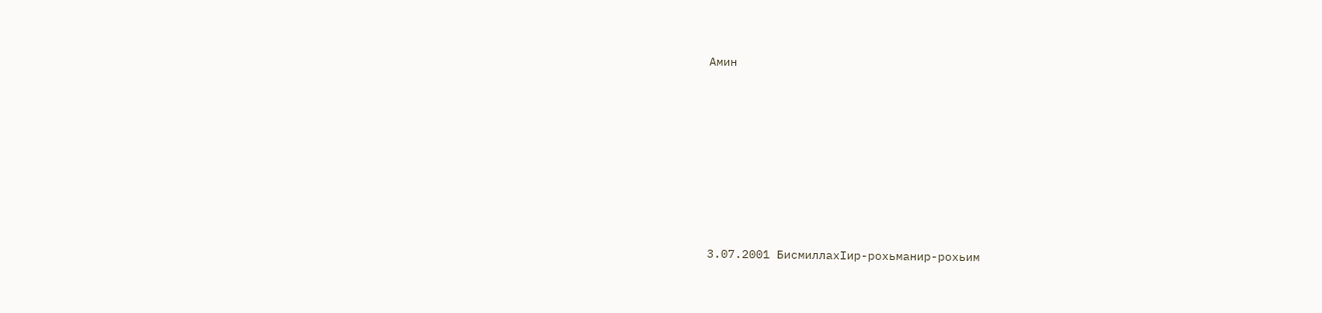Амин







3.07.2001 БисмиллахIир-рохьманир-рохьим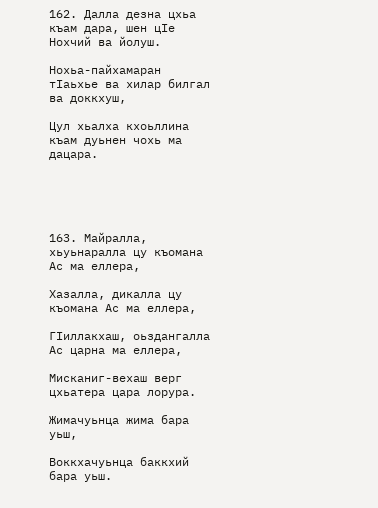162. Далла дезна цхьа къам дара, шен цIе Нохчий ва йолуш.

Нохьа-пайхамаран тIаьхье ва хилар билгал ва доккхуш,

Цул хьалха кхоьллина къам дуьнен чохь ма дацара.





163. Майралла, хьуьнаралла цу къомана Ас ма еллера,

Хазалла, дикалла цу къомана Ас ма еллера,

ГIиллакхаш, оьздангалла Ас царна ма еллера,

Мисканиг-вехаш верг цхьатера цара лорура.

Жимачуьнца жима бара уьш,

Воккхачуьнца баккхий бара уьш.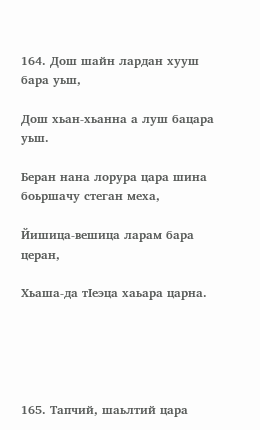164. Дош шайн лардан хууш бара уьш,

Дош хьан-хьанна а луш бацара уьш.

Беран нана лорура цара шина боьршачу стеган меха,

Йишица-вешица ларам бара церан,

Хьаша-да тIеэца хаьара царна.





165. Тапчий, шаьлтий цара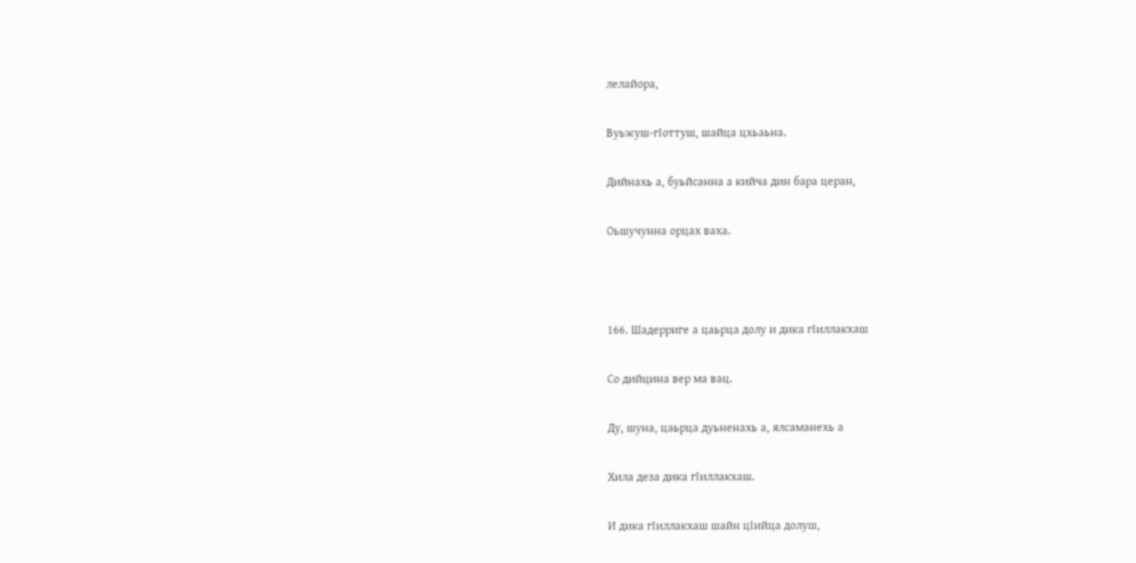лелайора,

Вуьжуш-гIоттуш, шайца цхьаьна.

Дийнахь а, буьйсанна а кийча дин бара церан,

Оьшучунна орцах ваха.



166. Шадерриге а цаьрца долу и дика гIиллакхаш

Со дийцина вер ма вац.

Ду, шуна, цаьрца дуьненахь а, ялсаманехь а

Хила деза дика гIиллакхаш.

И дика гIиллакхаш шайн цIийца долуш,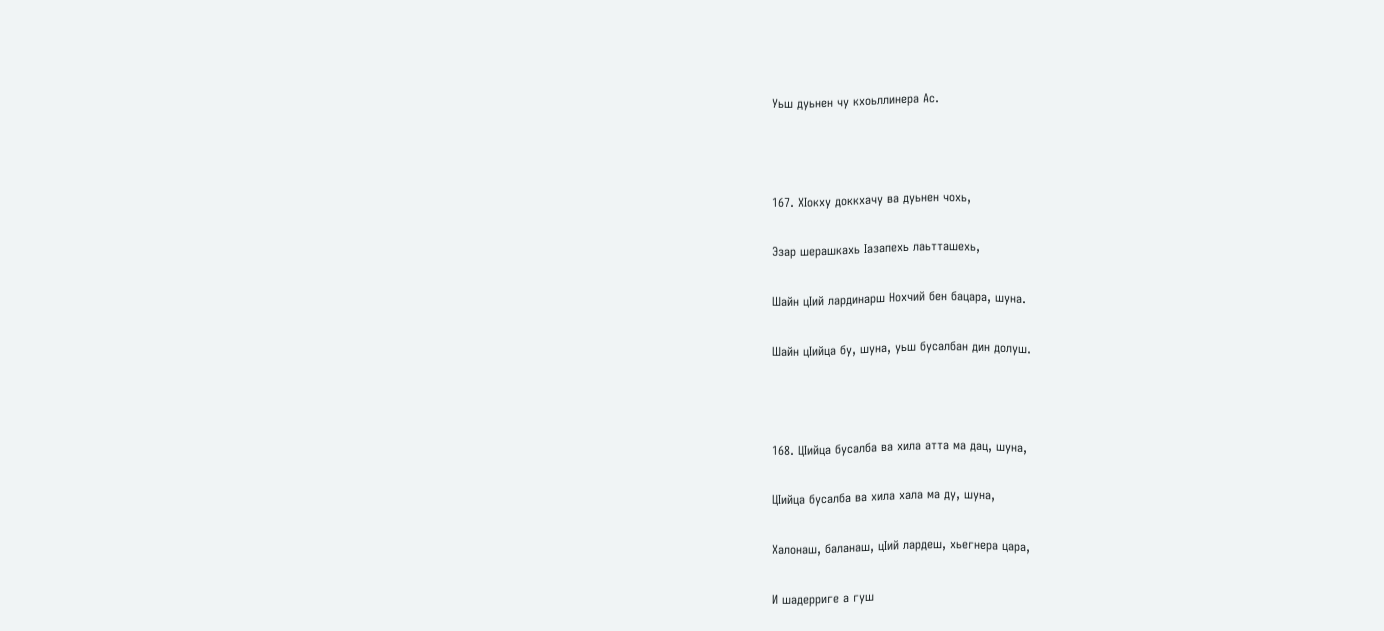Уьш дуьнен чу кхоьллинера Ас.



167. ХIокху доккхачу ва дуьнен чохь,

Эзар шерашкахь Iазапехь лаьтташехь,

Шайн цIий лардинарш Нохчий бен бацара, шуна.

Шайн цIийца бу, шуна, уьш бусалбан дин долуш.



168. ЦIийца бусалба ва хила атта ма дац, шуна,

ЦIийца бусалба ва хила хала ма ду, шуна,

Халонаш, баланаш, цIий лардеш, хьегнера цара,

И шадерриге а гуш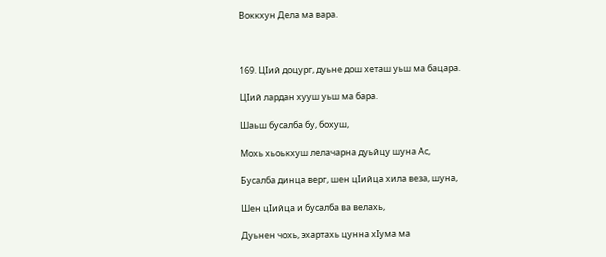Воккхун Дела ма вара.



169. ЦIий доцург, дуьне дош хеташ уьш ма бацара.

ЦIий лардан хууш уьш ма бара.

Шаьш бусалба бу, бохуш,

Мохь хьоькхуш лелачарна дуьйцу шуна Ас,

Бусалба динца верг, шен цIийца хила веза, шуна,

Шен цIийца и бусалба ва велахь,

Дуьнен чохь, эхартахь цунна хIума ма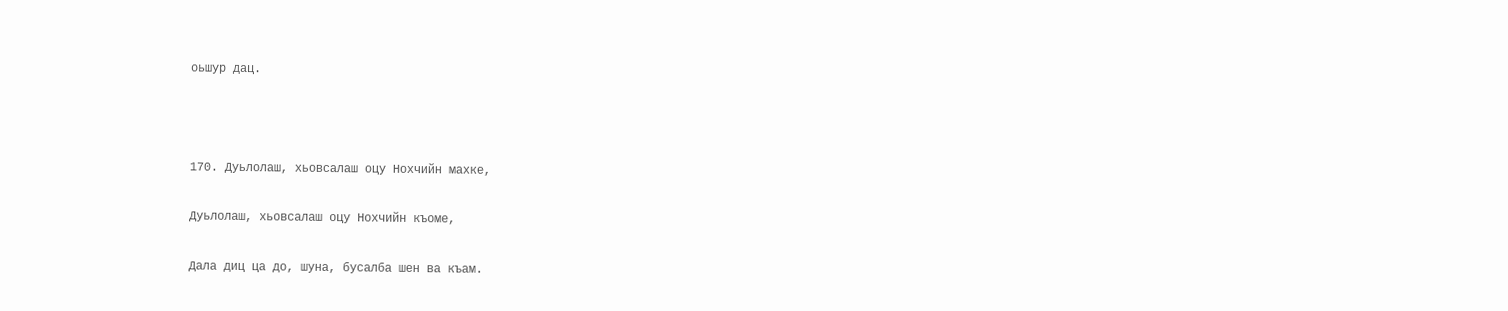оьшур дац.



170. Дуьлолаш, хьовсалаш оцу Нохчийн махке,

Дуьлолаш, хьовсалаш оцу Нохчийн къоме,

Дала диц ца до, шуна, бусалба шен ва къам.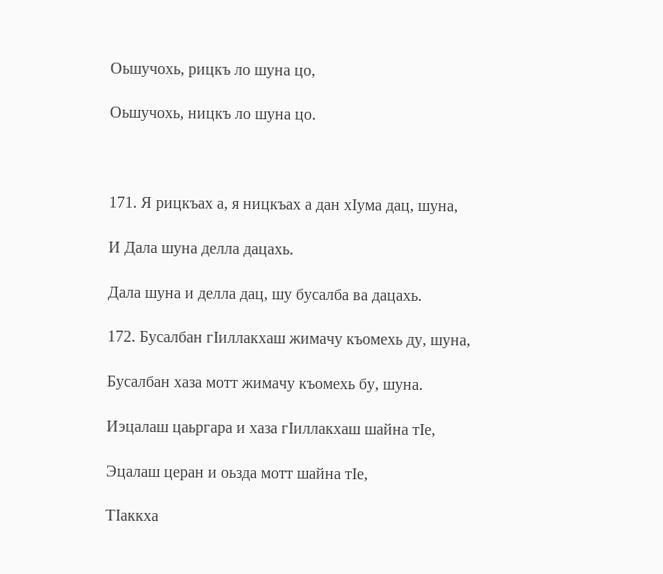Оьшучохь, рицкъ ло шуна цо,

Оьшучохь, ницкъ ло шуна цо.



171. Я рицкъах а, я ницкъах а дан хIума дац, шуна,

И Дала шуна делла дацахь.

Дала шуна и делла дац, шу бусалба ва дацахь.

172. Бусалбан гIиллакхаш жимачу къомехь ду, шуна,

Бусалбан хаза мотт жимачу къомехь бу, шуна.

Иэцалаш цаьргара и хаза гIиллакхаш шайна тIе,

Эцалаш церан и оьзда мотт шайна тIе,

ТIаккха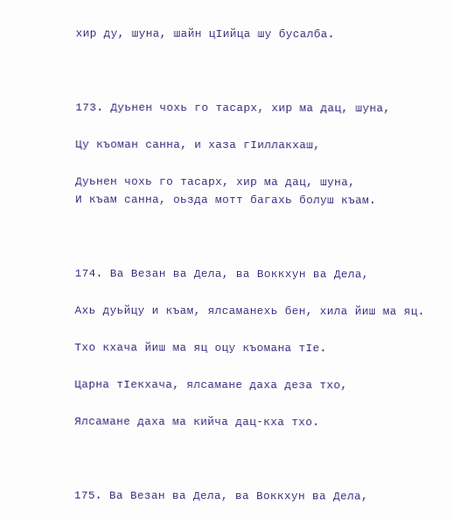хир ду, шуна, шайн цIийца шу бусалба.



173. Дуьнен чохь го тасарх, хир ма дац, шуна,

Цу къоман санна, и хаза гIиллакхаш,

Дуьнен чохь го тасарх, хир ма дац, шуна,
И къам санна, оьзда мотт багахь болуш къам.



174. Ва Везан ва Дела, ва Воккхун ва Дела,

Ахь дуьйцу и къам, ялсаманехь бен, хила йиш ма яц.

Тхо кхача йиш ма яц оцу къомана тIе.

Царна тIекхача, ялсамане даха деза тхо,

Ялсамане даха ма кийча дац-кха тхо.



175. Ва Везан ва Дела, ва Воккхун ва Дела,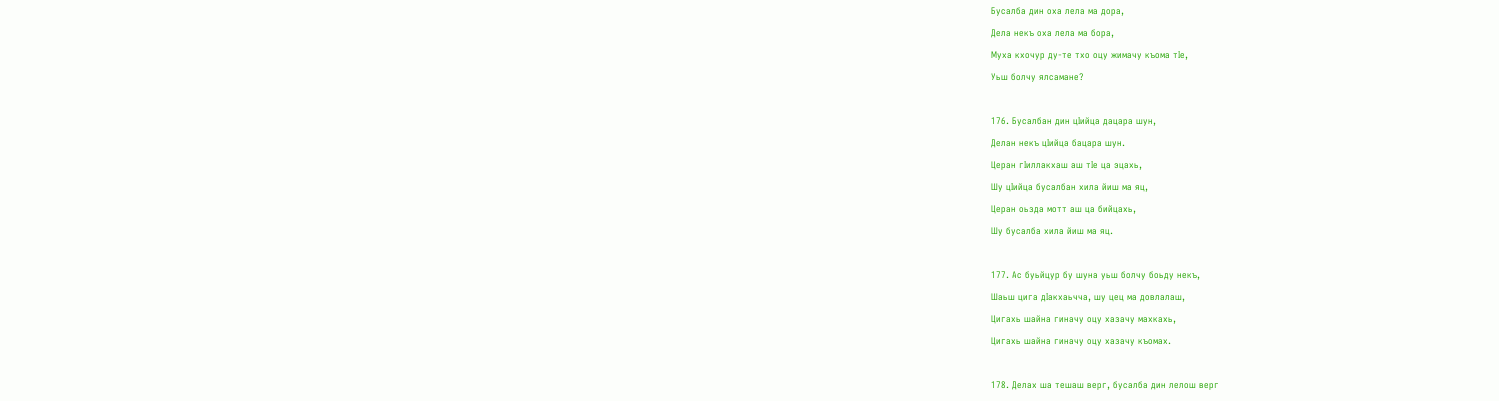Бусалба дин оха лела ма дора,

Дела некъ оха лела ма бора,

Муха кхочур ду-те тхо оцу жимачу къома тIе,

Уьш болчу ялсамане?



176. Бусалбан дин цIийца дацара шун,

Делан некъ цIийца бацара шун.

Церан гIиллакхаш аш тIе ца эцахь,

Шу цIийца бусалбан хила йиш ма яц,

Церан оьзда мотт аш ца бийцахь,

Шу бусалба хила йиш ма яц.



177. Ас буьйцур бу шуна уьш болчу боьду некъ,

Шаьш цига дIакхаьчча, шу цец ма довлалаш,

Цигахь шайна гиначу оцу хазачу махкахь,

Цигахь шайна гиначу оцу хазачу къомах.



178. Делах ша тешаш верг, бусалба дин лелош верг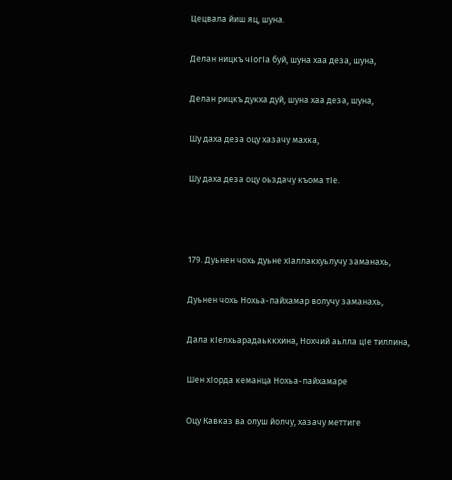Цецвала йиш яц, шуна.

Делан ницкъ чIогIа буй, шуна хаа деза, шуна,

Делан рицкъ дукха дуй, шуна хаа деза, шуна,

Шу даха деза оцу хазачу махка,

Шу даха деза оцу оьздачу къома тIе.



179. Дуьнен чохь дуьне хIаллакхуьлучу заманахь,

Дуьнен чохь Нохьа-пайхамар волучу заманахь,

Дала кIелхьарадаьккхина, Нохчий аьлла цIе тиллина,

Шен хIорда кеманца Нохьа-пайхамаре

Оцу Кавказ ва олуш йолчу, хазачу меттиге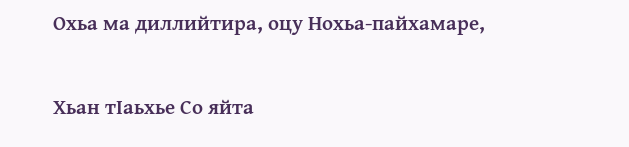Охьа ма диллийтира, оцу Нохьа-пайхамаре,

Хьан тIаьхье Со яйта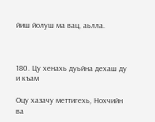йиш йолуш ма вац, аьлла.



180. Цу хенахь дуьйна дехаш ду и къам

Оцу хазачу меттигехь, Нохчийн ва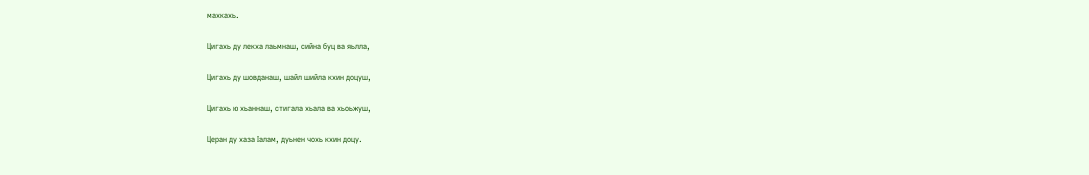махкахь.

Цигахь ду лекха лаьмнаш, сийна буц ва яьлла,

Цигахь ду шовданаш, шайл шийла кхин доцуш,

Цигахь ю хьаннаш, стигала хьала ва хьоьжуш,

Церан ду хаза Iалам, дуьнен чохь кхин доцу.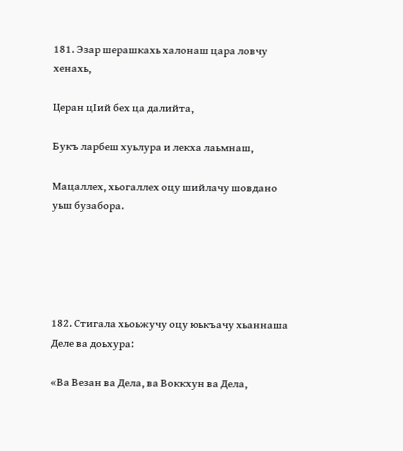181. Эзар шерашкахь халонаш цара ловчу хенахь,

Церан цIий бех ца далийта,

Букъ ларбеш хуьлура и лекха лаьмнаш,

Мацаллех, хьогаллех оцу шийлачу шовдано уьш бузабора.





182. Стигала хьоьжучу оцу юькъачу хьаннаша Деле ва доьхура:

«Ва Везан ва Дела, ва Воккхун ва Дела,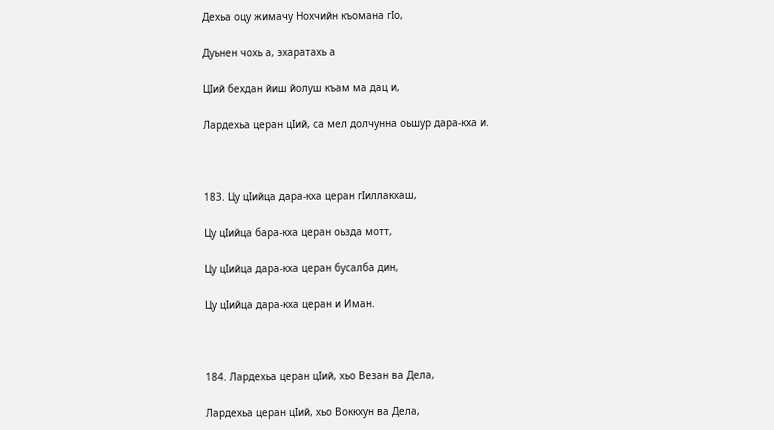Дехьа оцу жимачу Нохчийн къомана гIо,

Дуьнен чохь а, эхаратахь а

ЦIий бехдан йиш йолуш къам ма дац и,

Лардехьа церан цIий, са мел долчунна оьшур дара-кха и.



183. Цу цIийца дара-кха церан гIиллакхаш,

Цу цIийца бара-кха церан оьзда мотт,

Цу цIийца дара-кха церан бусалба дин,

Цу цIийца дара-кха церан и Иман.



184. Лардехьа церан цIий, хьо Везан ва Дела,

Лардехьа церан цIий, хьо Воккхун ва Дела,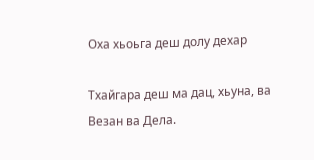Оха хьоьга деш долу дехар

Тхайгара деш ма дац, хьуна, ва Везан ва Дела.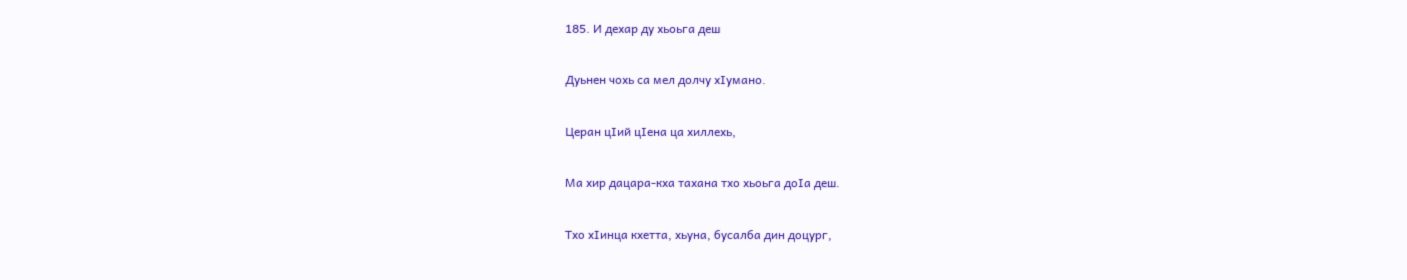185. И дехар ду хьоьга деш

Дуьнен чохь са мел долчу хIумано.

Церан цIий цIена ца хиллехь,

Ма хир дацара-кха тахана тхо хьоьга доIа деш.

Тхо хIинца кхетта, хьуна, бусалба дин доцург,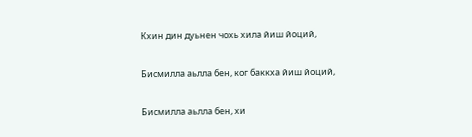Кхин дин дуьнен чохь хила йиш йоций,

Бисмилла аьлла бен, ког баккха йиш йоций,

Бисмилла аьлла бен, хи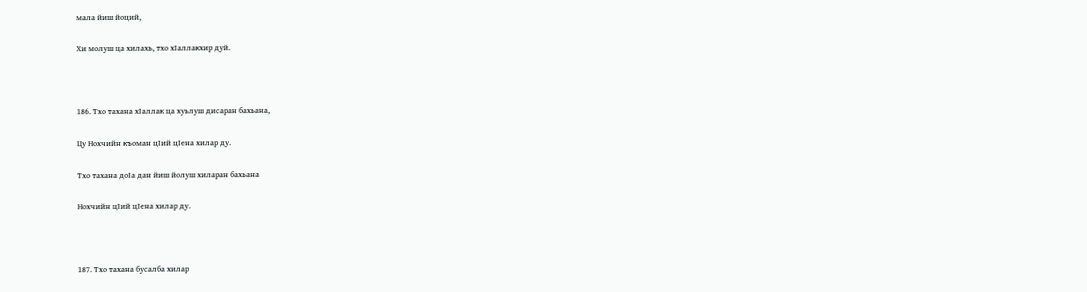мала йиш йоций,

Хи молуш ца хилахь, тхо хIаллакхир дуй.



186. Тхо тахана хIаллак ца хуьлуш дисаран бахьана,

Цу Нохчийн къоман цIий цIена хилар ду.

Тхо тахана доIа дан йиш йолуш хиларан бахьана

Нохчийн цIий цIена хилар ду.



187. Тхо тахана бусалба хилар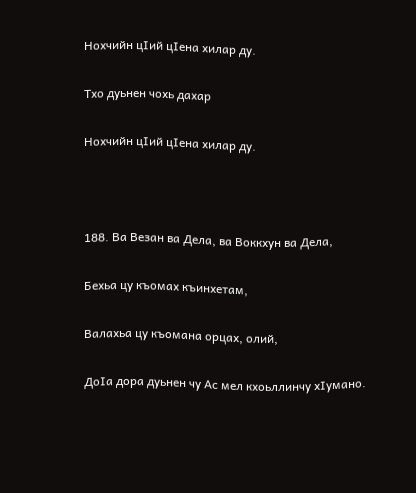Нохчийн цIий цIена хилар ду.

Тхо дуьнен чохь дахар

Нохчийн цIий цIена хилар ду.



188. Ва Везан ва Дела, ва Воккхун ва Дела,

Бехьа цу къомах къинхетам,

Валахьа цу къомана орцах, олий,

ДоIа дора дуьнен чу Ас мел кхоьллинчу хIумано.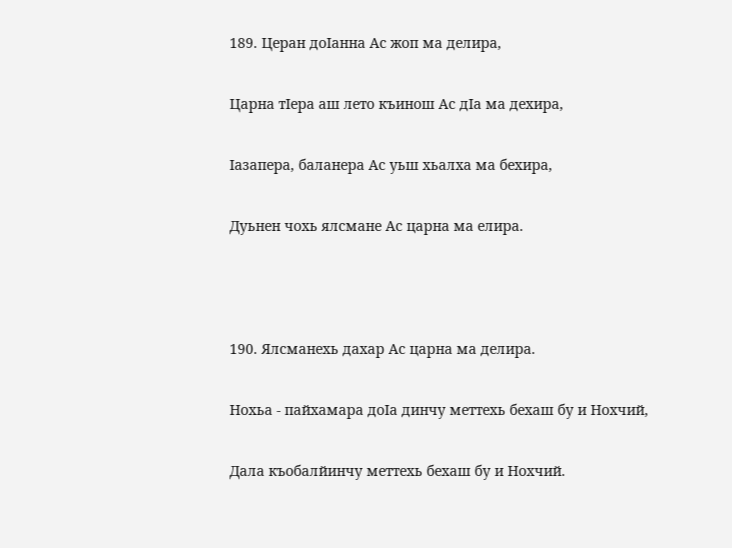189. Церан доIанна Ас жоп ма делира,

Царна тIера аш лето къинош Ас дIа ма дехира,

Iазапера, баланера Ас уьш хьалха ма бехира,

Дуьнен чохь ялсмане Ас царна ма елира.



190. Ялсманехь дахар Ас царна ма делира.

Нохьа - пайхамара доIа динчу меттехь бехаш бу и Нохчий,

Дала къобалйинчу меттехь бехаш бу и Нохчий.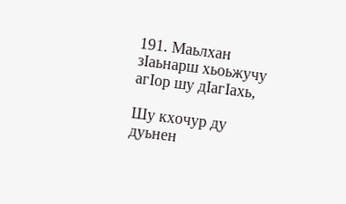191. Маьлхан зIаьнарш хьоьжучу агIор шу дIагIахь,

Шу кхочур ду дуьнен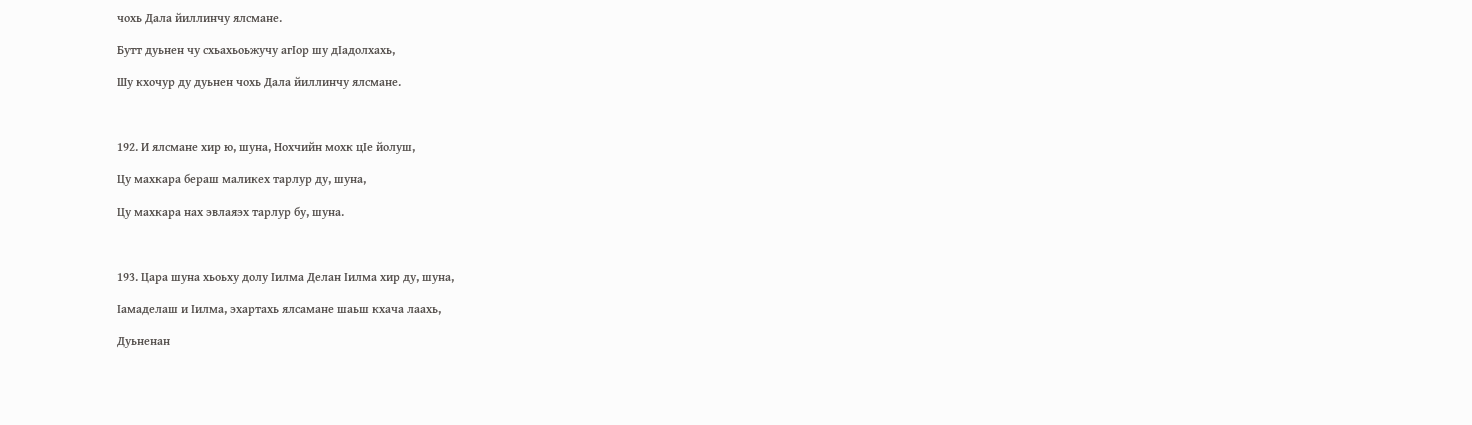чохь Дала йиллинчу ялсмане.

Бутт дуьнен чу схьахьоьжучу агIор шу дIадолхахь,

Шу кхочур ду дуьнен чохь Дала йиллинчу ялсмане.



192. И ялсмане хир ю, шуна, Нохчийн мохк цIе йолуш,

Цу махкара бераш маликех тарлур ду, шуна,

Цу махкара нах эвлаяэх тарлур бу, шуна.



193. Цара шуна хьоьху долу Iилма Делан Iилма хир ду, шуна,

Iамаделаш и Iилма, эхартахь ялсамане шаьш кхача лаахь,

Дуьненан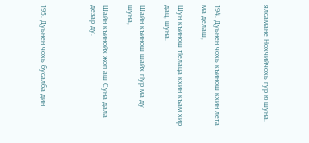ялсамане Нохчийчохь гур ю шуна.



194. Дуьнен чохь къинош кхин лета ма делаш,

Шун къинош тIелаца кхин къам хир дац, шуна.

Шайн къинош шайх гIур ма ду шуна,

Шайн къинойх жоп аш Суна дала дезар ду.



195. Дуьнен чохь бусалба дин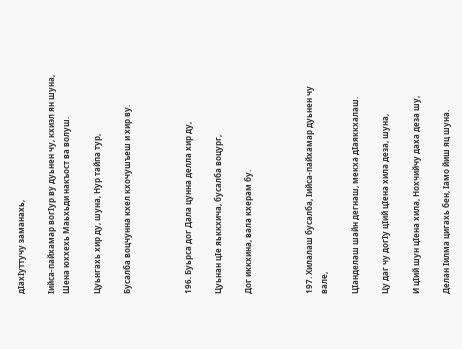дIахIуттучу заманахь,

Iийса-пайхамар вогIур ву дуьнен чу, кхиэл ян шуна,
Шена юххехь Маьхьди накъост ва волуш.

Цуьнгахь хир ду, шуна, Нур тайпа тур,

Бусалба воцчунна кхел кхочушъеш и хир ву.



196. Буьрса дог Дала цунна делла хир ду,

Цуьнан цIе яьккхича, бусалба воцург,

Дог иккхина, вала кхерам бу.



197. Хилалаш бусалба, Iийса-пайхамар дуьнен чу вале,

ЦIанделаш шайн дегнаш, мекха дIаяккхалаш.

Цу даг чу догIу цIий цIена хила деза, шуна,

И цIий шун цIена хила, Нохчийчу даха деза шу,

Делан Iилма цигахь бен, Iамо йиш яц шуна.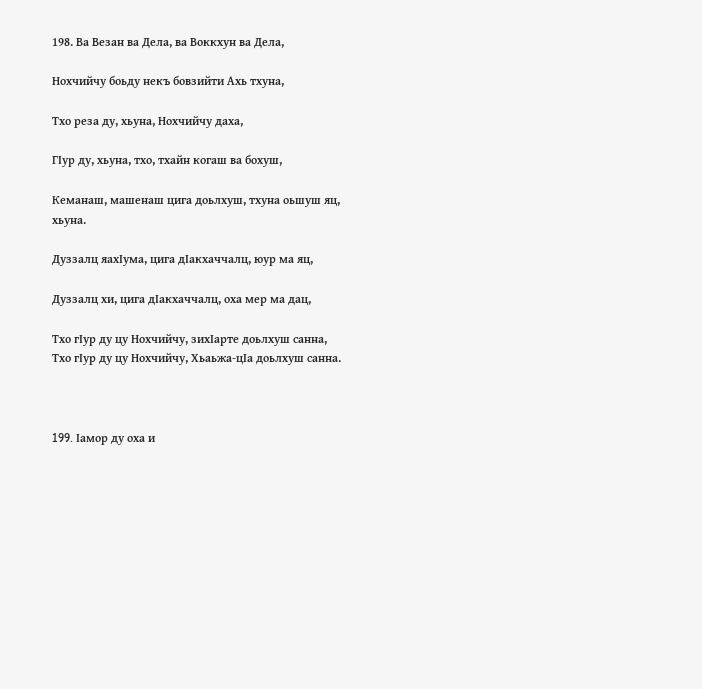198. Ва Везан ва Дела, ва Воккхун ва Дела,

Нохчийчу боьду некъ бовзийти Ахь тхуна,

Тхо реза ду, хьуна, Нохчийчу даха,

ГIур ду, хьуна, тхо, тхайн когаш ва бохуш,

Кеманаш, машенаш цига доьлхуш, тхуна оьшуш яц, хьуна.

Дуззалц яахIума, цига дIакхаччалц, юур ма яц,

Дуззалц хи, цига дIакхаччалц, оха мер ма дац,

Тхо гIур ду цу Нохчийчу, зихIарте доьлхуш санна,
Тхо гIур ду цу Нохчийчу, Хьаьжа-цIа доьлхуш санна.



199. Iамор ду оха и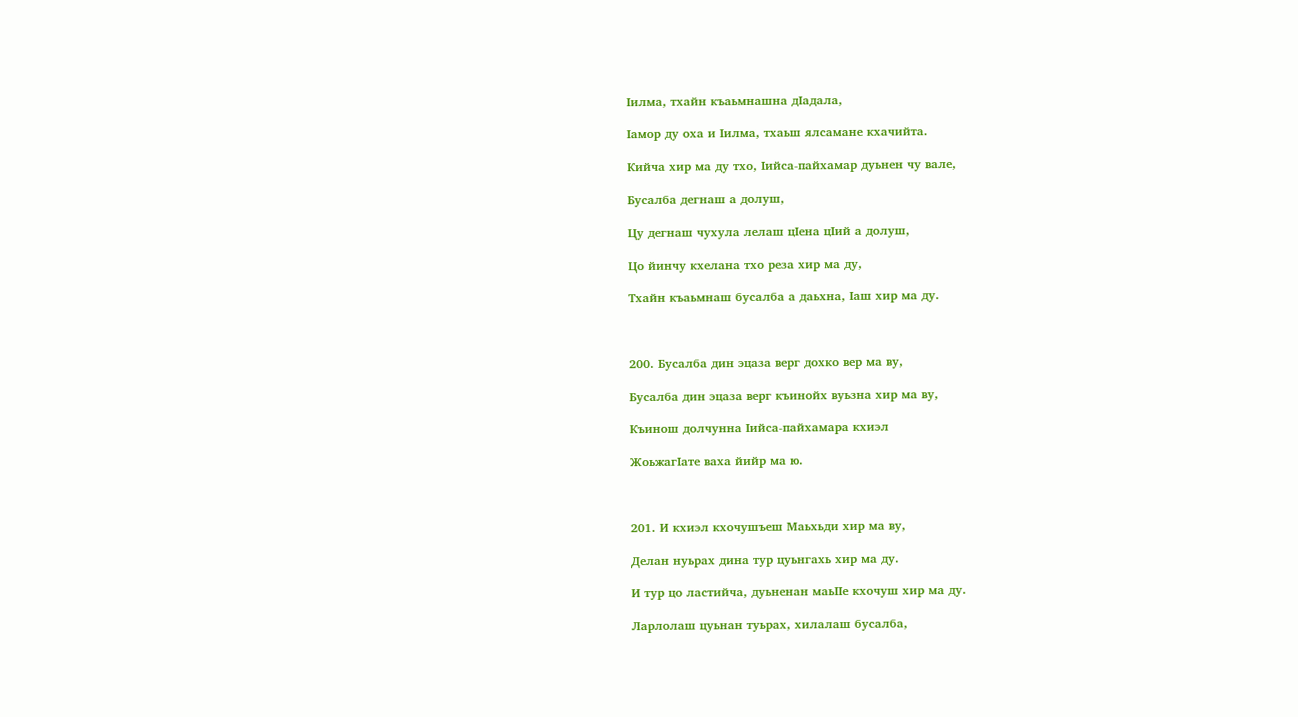Iилма, тхайн къаьмнашна дIадала,

Iамор ду оха и Iилма, тхаьш ялсамане кхачийта.

Кийча хир ма ду тхо, Iийса-пайхамар дуьнен чу вале,

Бусалба дегнаш а долуш,

Цу дегнаш чухула лелаш цIена цIий а долуш,

Цо йинчу кхелана тхо реза хир ма ду,

Тхайн къаьмнаш бусалба а даьхна, Iаш хир ма ду.



200. Бусалба дин эцаза верг дохко вер ма ву,

Бусалба дин эцаза верг къинойх вуьзна хир ма ву,

Къинош долчунна Iийса-пайхамара кхиэл

ЖоьжагIате ваха йийр ма ю.



201. И кхиэл кхочушъеш Маьхьди хир ма ву,

Делан нуьрах дина тур цуьнгахь хир ма ду.

И тур цо ластийча, дуьненан маьIIе кхочуш хир ма ду.

Ларлолаш цуьнан туьрах, хилалаш бусалба,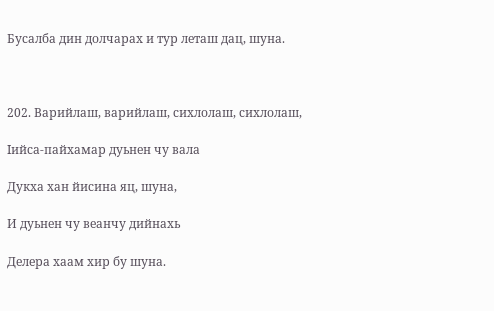Бусалба дин долчарах и тур леташ дац, шуна.



202. Варийлаш, варийлаш, сихлолаш, сихлолаш,

Iийса-пайхамар дуьнен чу вала

Дукха хан йисина яц, шуна,

И дуьнен чу веанчу дийнахь

Делера хаам хир бу шуна.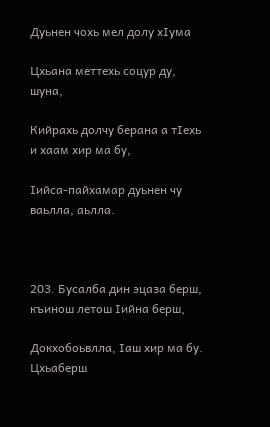Дуьнен чохь мел долу хIума

Цхьана меттехь соцур ду, шуна,

Кийрахь долчу берана а тIехь и хаам хир ма бу,

Iийса-пайхамар дуьнен чу ваьлла, аьлла.



203. Бусалба дин эцаза берш, къинош летош Iийна берш,

Докхобоьвлла, Iаш хир ма бу.
Цхьаберш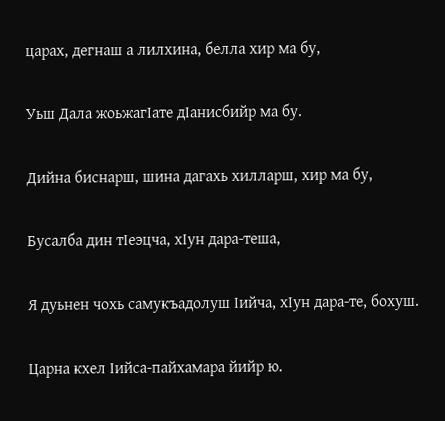царах, дегнаш а лилхина, белла хир ма бу,

Уьш Дала жоьжагIате дIанисбийр ма бу.

Дийна биснарш, шина дагахь хилларш, хир ма бу,

Бусалба дин тIеэцча, хIун дара-теша,

Я дуьнен чохь самукъадолуш Iийча, хIун дара-те, бохуш.

Царна кхел Iийса-пайхамара йийр ю.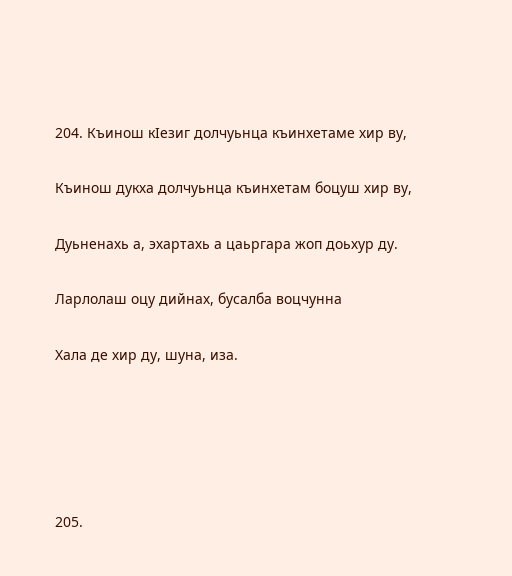204. Къинош кIезиг долчуьнца къинхетаме хир ву,

Къинош дукха долчуьнца къинхетам боцуш хир ву,

Дуьненахь а, эхартахь а цаьргара жоп доьхур ду.

Ларлолаш оцу дийнах, бусалба воцчунна

Хала де хир ду, шуна, иза.





205.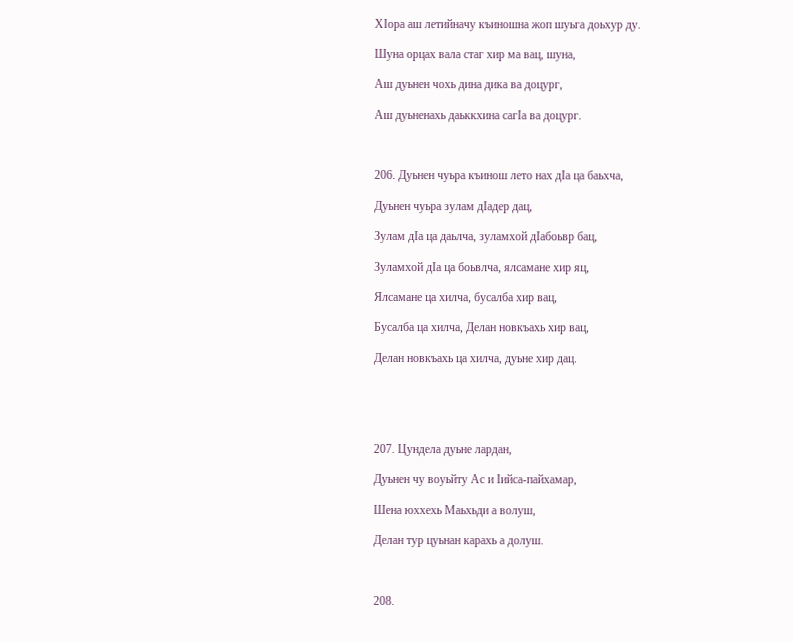ХIора аш летийначу къиношна жоп шуьга доьхур ду.

Шуна орцах вала стаг хир ма вац, шуна,

Аш дуьнен чохь дина дика ва доцург,

Аш дуьненахь даьккхина сагIа ва доцург.



206. Дуьнен чуьра къинош лето нах дIа ца баьхча,

Дуьнен чуьра зулам дIадер дац,

Зулам дIа ца даьлча, зуламхой дIабоьвр бац,

Зуламхой дIа ца боьвлча, ялсамане хир яц,

Ялсамане ца хилча, бусалба хир вац,

Бусалба ца хилча, Делан новкъахь хир вац,

Делан новкъахь ца хилча, дуьне хир дац.





207. Цундела дуьне лардан,

Дуьнен чу воуьйту Ас и Iийса-пайхамар,

Шена юххехь Маьхьди а волуш,

Делан тур цуьнан карахь а долуш.



208.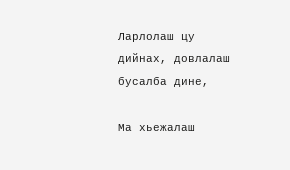Ларлолаш цу дийнах, довлалаш бусалба дине,

Ма хьежалаш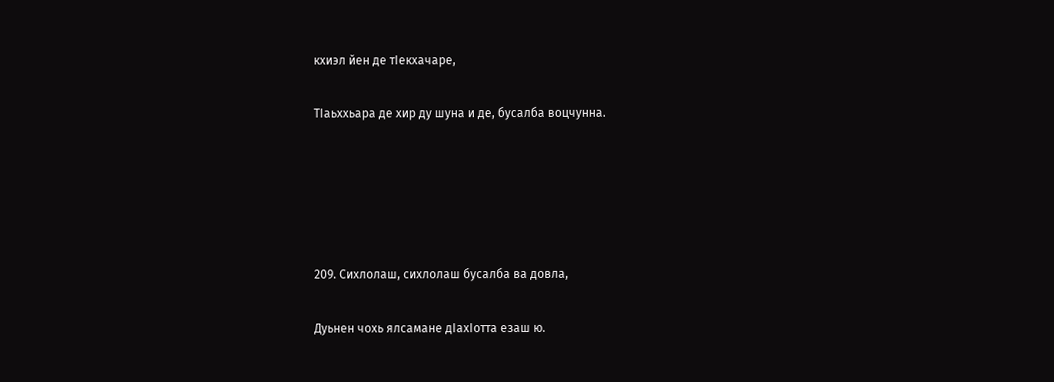кхиэл йен де тIекхачаре,

ТIаьххьара де хир ду шуна и де, бусалба воцчунна.





209. Сихлолаш, сихлолаш бусалба ва довла,

Дуьнен чохь ялсамане дIахIотта езаш ю.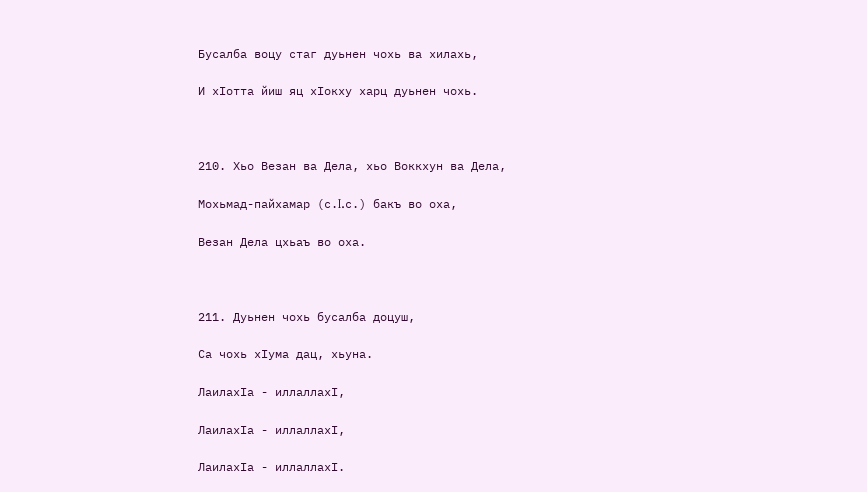Бусалба воцу стаг дуьнен чохь ва хилахь,

И хIотта йиш яц хIокху харц дуьнен чохь.



210. Хьо Везан ва Дела, хьо Воккхун ва Дела,

Мохьмад-пайхамар (с.I.с.) бакъ во оха,

Везан Дела цхьаъ во оха.



211. Дуьнен чохь бусалба доцуш,

Са чохь хIума дац, хьуна.

ЛаилахIа - иллаллахI,

ЛаилахIа - иллаллахI,

ЛаилахIа - иллаллахI.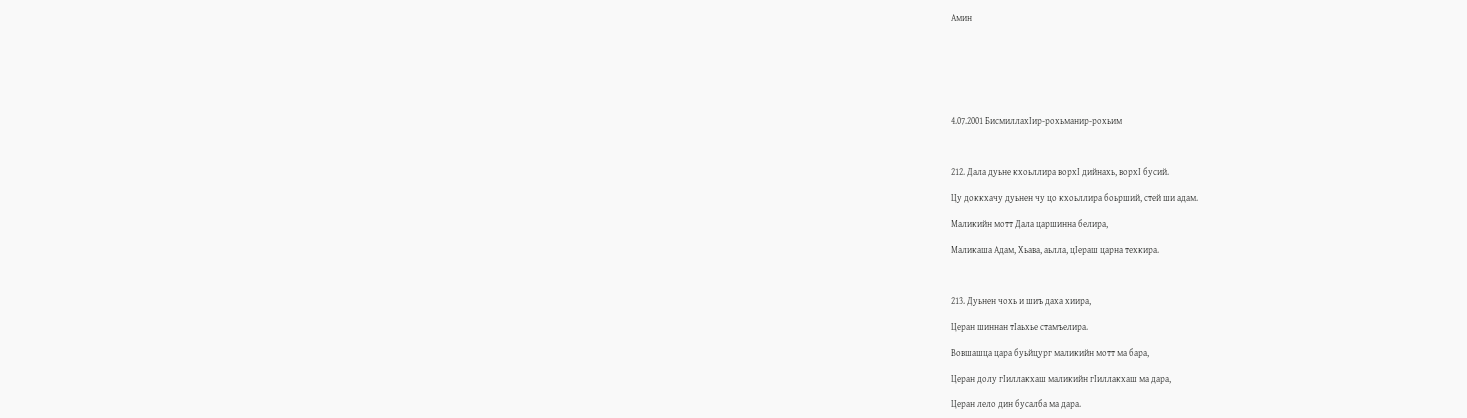Амин







4.07.2001 БисмиллахIир-рохьманир-рохьим



212. Дала дуьне кхоьллира ворхI дийнахь, ворхI бусий.

Цу доккхачу дуьнен чу цо кхоьллира боьрший, стей ши адам.

Маликийн мотт Дала царшинна белира,

Маликаша Адам, Хьава, аьлла, цIераш царна техкира.



213. Дуьнен чохь и шиъ даха хиира,

Церан шиннан тIаьхье стамъелира.

Вовшашца цара буьйцург маликийн мотт ма бара,

Церан долу гIиллакхаш маликийн гIиллакхаш ма дара,

Церан лело дин бусалба ма дара.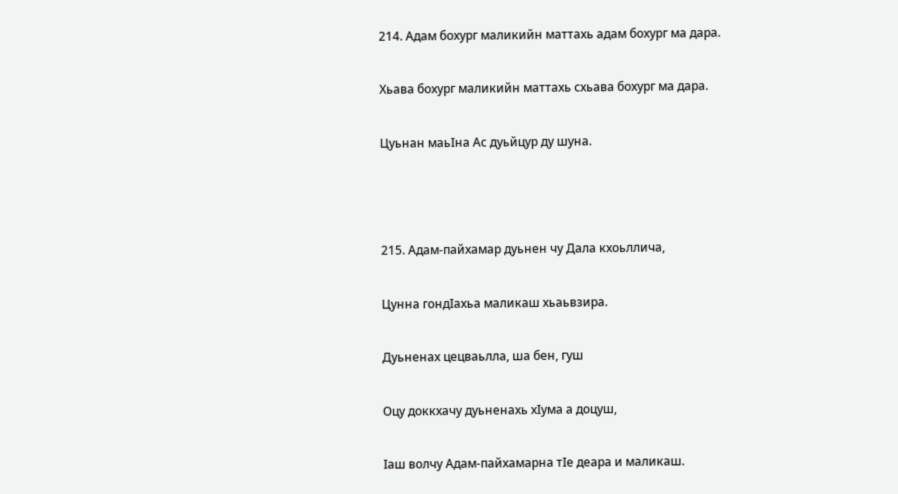214. Адам бохург маликийн маттахь адам бохург ма дара.

Хьава бохург маликийн маттахь схьава бохург ма дара.

Цуьнан маьIна Ас дуьйцур ду шуна.



215. Адам-пайхамар дуьнен чу Дала кхоьллича,

Цунна гондIахьа маликаш хьаьвзира.

Дуьненах цецваьлла, ша бен, гуш

Оцу доккхачу дуьненахь хIума а доцуш,

Iаш волчу Адам-пайхамарна тIе деара и маликаш.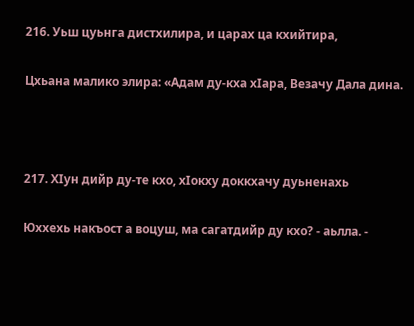216. Уьш цуьнга дистхилира, и царах ца кхийтира,

Цхьана малико элира: «Адам ду-кха хIара, Везачу Дала дина.



217. ХIун дийр ду-те кхо, хIокху доккхачу дуьненахь

Юххехь накъост а воцуш, ма сагатдийр ду кхо? - аьлла. -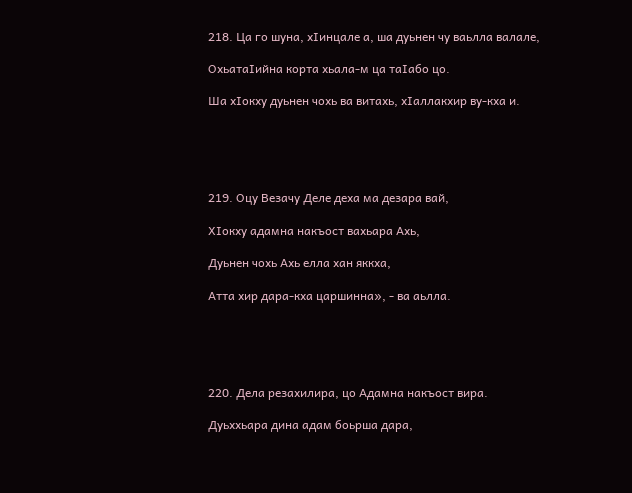218. Ца го шуна, хIинцале а, ша дуьнен чу ваьлла валале,

ОхьатаIийна корта хьала-м ца таIабо цо.

Ша хIокху дуьнен чохь ва витахь, хIаллакхир ву-кха и.





219. Оцу Везачу Деле деха ма дезара вай,

ХIокху адамна накъост вахьара Ахь,

Дуьнен чохь Ахь елла хан яккха,

Атта хир дара-кха царшинна», - ва аьлла.





220. Дела резахилира, цо Адамна накъост вира.

Дуьххьара дина адам боьрша дара,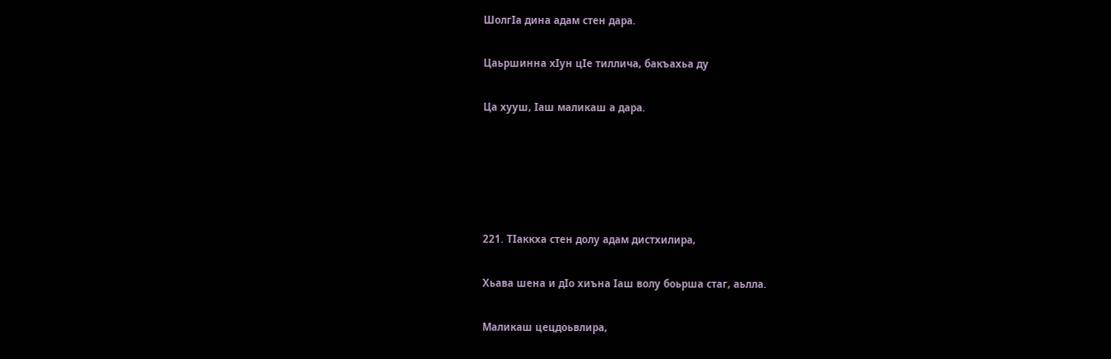ШолгIа дина адам стен дара.

Цаьршинна хIун цIе тиллича, бакъахьа ду

Ца хууш, Iаш маликаш а дара.





221. ТIаккха стен долу адам дистхилира,

Хьава шена и дIо хиъна Iаш волу боьрша стаг, аьлла.

Маликаш цецдоьвлира,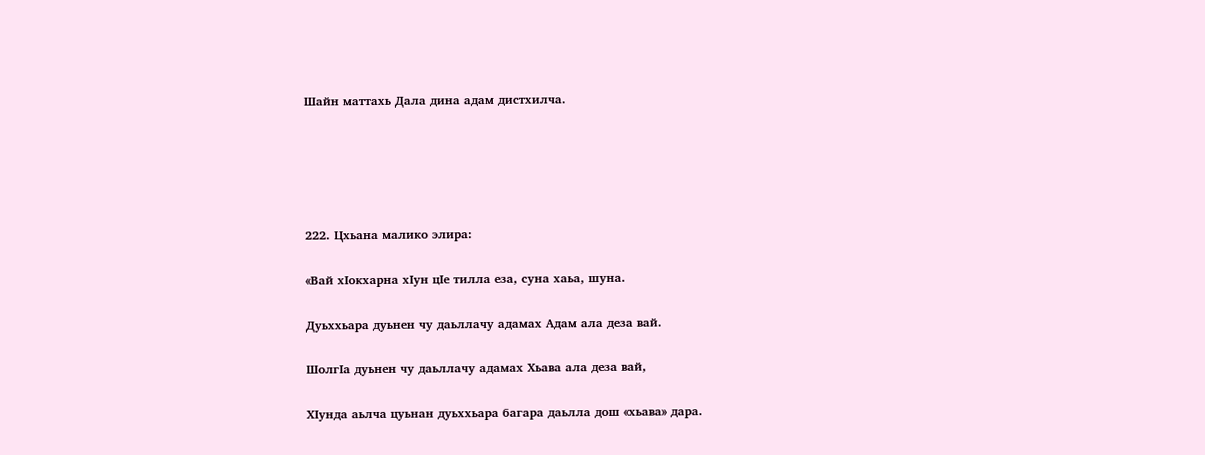Шайн маттахь Дала дина адам дистхилча.





222. Цхьана малико элира:

«Вай хIокхарна хIун цIе тилла еза, суна хаьа, шуна.

Дуьххьара дуьнен чу даьллачу адамах Адам ала деза вай.

ШолгIа дуьнен чу даьллачу адамах Хьава ала деза вай,

ХIунда аьлча цуьнан дуьххьара багара даьлла дош «хьава» дара.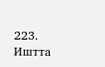223. Иштта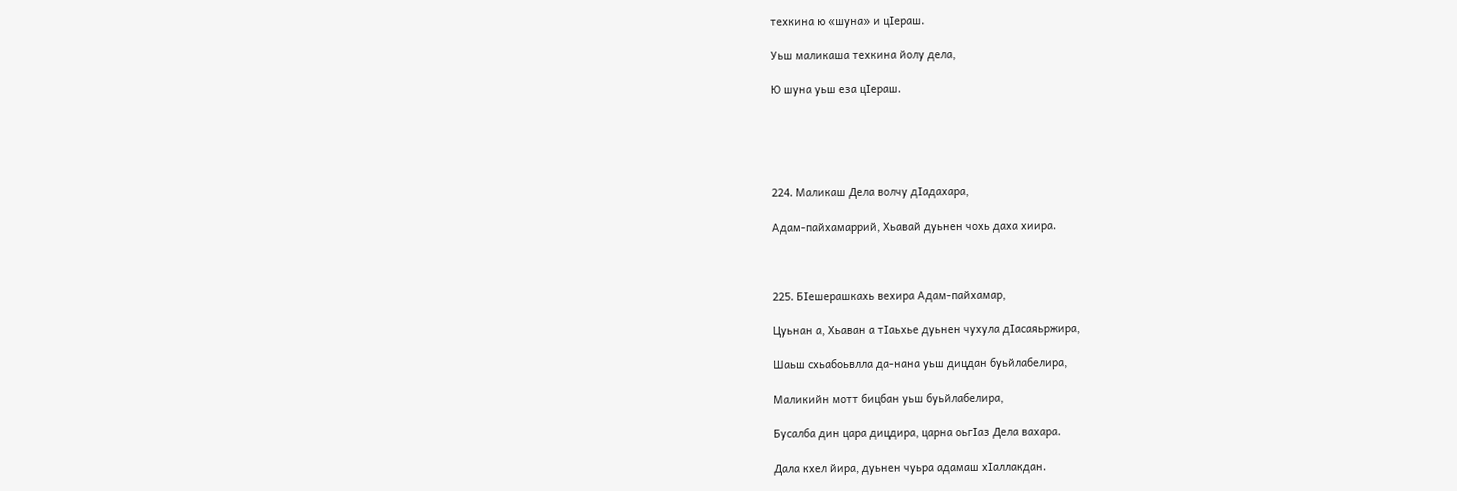техкина ю «шуна» и цIераш.

Уьш маликаша техкина йолу дела,

Ю шуна уьш еза цIераш.





224. Маликаш Дела волчу дIадахара,

Адам-пайхамаррий, Хьавай дуьнен чохь даха хиира.



225. БIешерашкахь вехира Адам-пайхамар,

Цуьнан а, Хьаван а тIаьхье дуьнен чухула дIасаяьржира,

Шаьш схьабоьвлла да-нана уьш дицдан буьйлабелира,

Маликийн мотт бицбан уьш буьйлабелира,

Бусалба дин цара дицдира, царна оьгIаз Дела вахара.

Дала кхел йира, дуьнен чуьра адамаш хIаллакдан.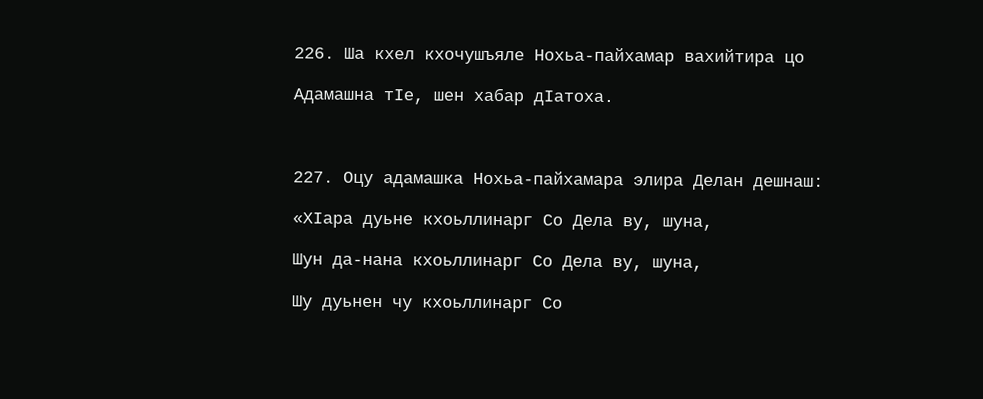226. Ша кхел кхочушъяле Нохьа-пайхамар вахийтира цо

Адамашна тIе, шен хабар дIатоха.



227. Оцу адамашка Нохьа-пайхамара элира Делан дешнаш:

«ХIара дуьне кхоьллинарг Со Дела ву, шуна,

Шун да-нана кхоьллинарг Со Дела ву, шуна,

Шу дуьнен чу кхоьллинарг Со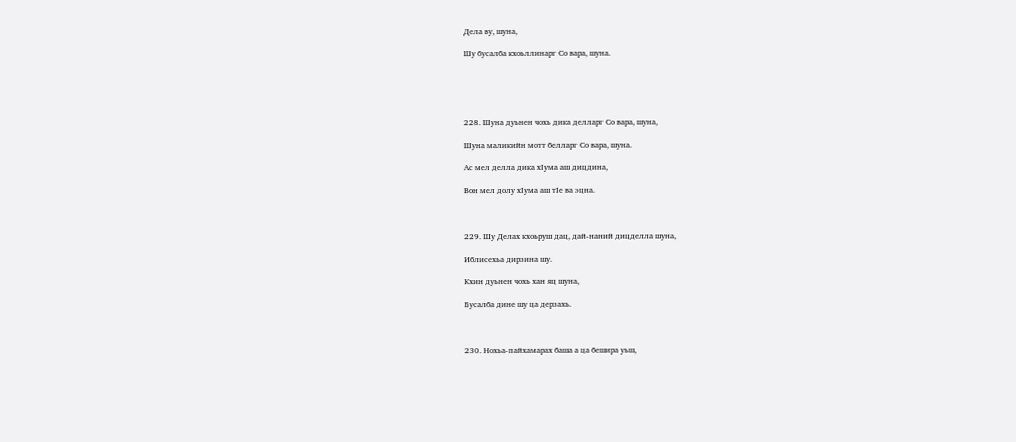Дела ву, шуна,

Шу бусалба кхоьллинарг Со вара, шуна.





228. Шуна дуьнен чохь дика делларг Со вара, шуна,

Шуна маликийн мотт белларг Со вара, шуна.

Ас мел делла дика хIума аш дицдина,

Вон мел долу хIума аш тIе ва эцна.



229. Шу Делах кхоьруш дац, дай-наний дицделла шуна,

Иблисехьа дирзина шу.

Кхин дуьнен чохь хан яц шуна,

Бусалба дине шу ца дерзахь.



230. Нохьа-пайхамарах баша а ца бешира уьш,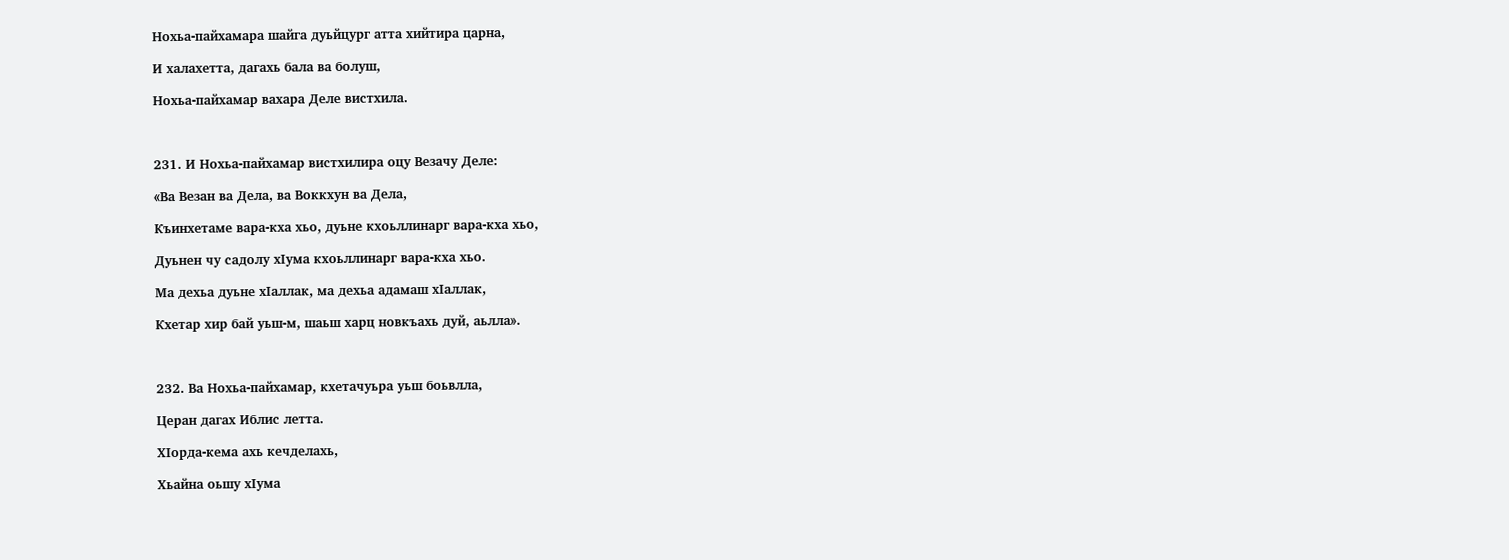Нохьа-пайхамара шайга дуьйцург атта хийтира царна,

И халахетта, дагахь бала ва болуш,

Нохьа-пайхамар вахара Деле вистхила.



231. И Нохьа-пайхамар вистхилира оцу Везачу Деле:

«Ва Везан ва Дела, ва Воккхун ва Дела,

Къинхетаме вара-кха хьо, дуьне кхоьллинарг вара-кха хьо,

Дуьнен чу садолу хIума кхоьллинарг вара-кха хьо.

Ма дехьа дуьне хIаллак, ма дехьа адамаш хIаллак,

Кхетар хир бай уьш-м, шаьш харц новкъахь дуй, аьлла».



232. Ва Нохьа-пайхамар, кхетачуьра уьш боьвлла,

Церан дагах Иблис летта.

ХIорда-кема ахь кечделахь,

Хьайна оьшу хIума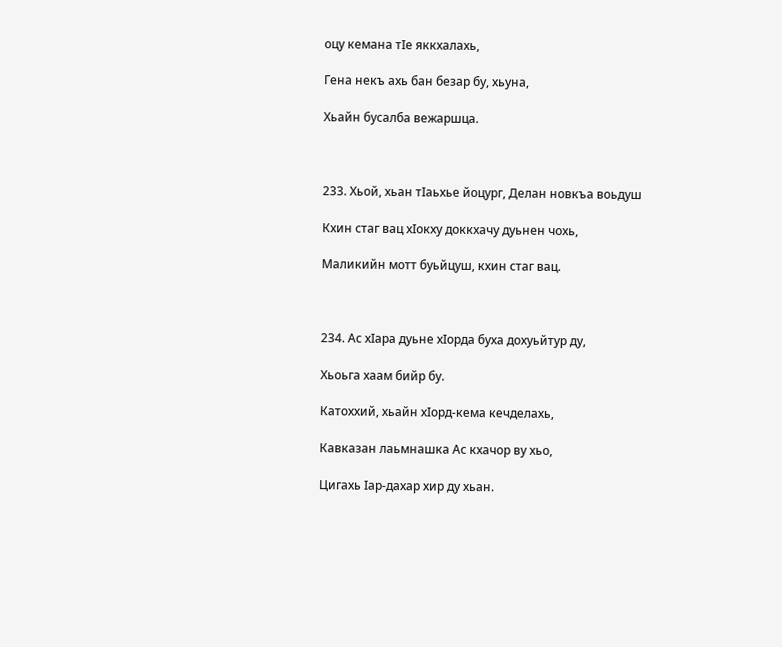оцу кемана тIе яккхалахь,

Гена некъ ахь бан безар бу, хьуна,

Хьайн бусалба вежаршца.



233. Хьой, хьан тIаьхье йоцург, Делан новкъа воьдуш

Кхин стаг вац хIокху доккхачу дуьнен чохь,

Маликийн мотт буьйцуш, кхин стаг вац.



234. Ас хIара дуьне хIорда буха дохуьйтур ду,

Хьоьга хаам бийр бу.

Катоххий, хьайн хIорд-кема кечделахь,

Кавказан лаьмнашка Ас кхачор ву хьо,

Цигахь Iар-дахар хир ду хьан.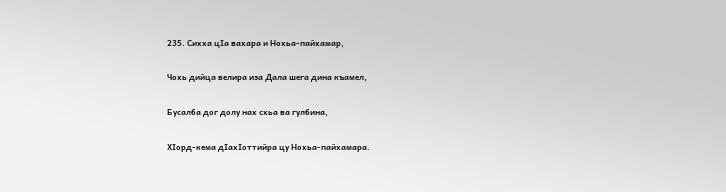235. Сихха цIа вахара и Нохьа-пайхамар,

Чохь дийца велира иза Дала шега дина къамел,

Бусалба дог долу нах схьа ва гулбина,

ХIорд-кема дIахIоттийра цу Нохьа-пайхамара.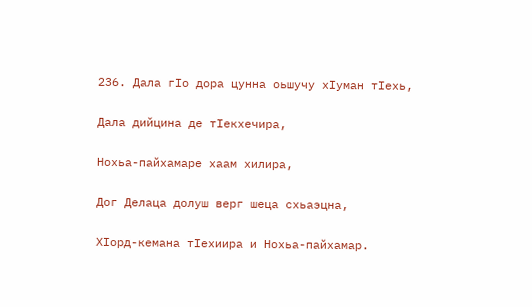236. Дала гIо дора цунна оьшучу хIуман тIехь,

Дала дийцина де тIекхечира,

Нохьа-пайхамаре хаам хилира,

Дог Делаца долуш верг шеца схьаэцна,

ХIорд-кемана тIехиира и Нохьа-пайхамар.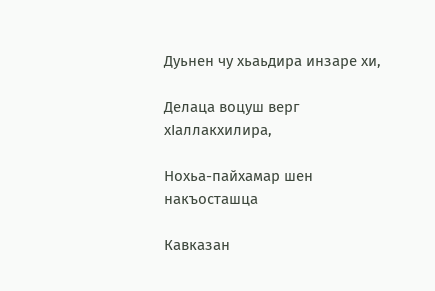Дуьнен чу хьаьдира инзаре хи,

Делаца воцуш верг хIаллакхилира,

Нохьа-пайхамар шен накъосташца

Кавказан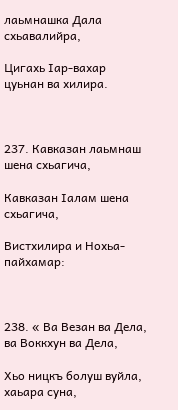лаьмнашка Дала схьавалийра,

Цигахь Iар-вахар цуьнан ва хилира.



237. Кавказан лаьмнаш шена схьагича,

Кавказан Iалам шена схьагича,

Вистхилира и Нохьа-пайхамар:



238. « Ва Везан ва Дела, ва Воккхун ва Дела,

Хьо ницкъ болуш вуйла, хаьара суна,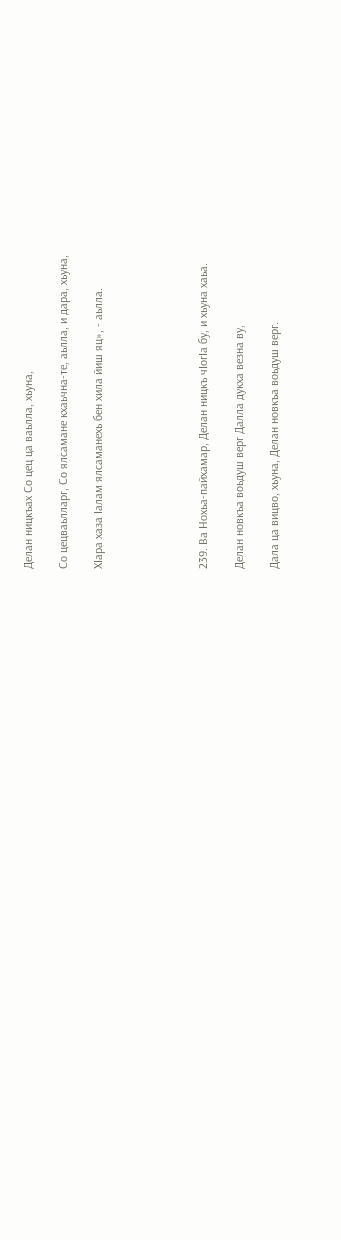Делан ницкъах Со цец ца ваьлла, хьуна,

Со цецваьлларг, Со ялсамане кхаьчна-те, аьлла, и дара, хьуна,

ХIара хаза Iалам ялсаманехь бен хила йиш яц», - аьлла.





239. Ва Нохьа-пайхамар, Делан ницкъ чIогIа бу, и хьуна хаьа.

Делан новкъа воьдуш верг Далла дукха везна ву,

Дала ца вицво, хьуна, Делан новкъа воьдуш верг.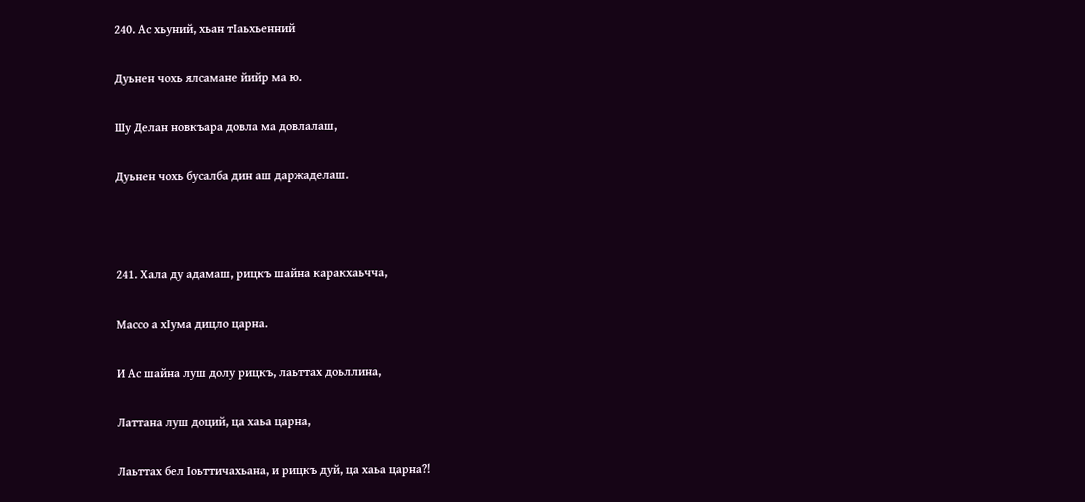240. Ас хьуний, хьан тIаьхьенний

Дуьнен чохь ялсамане йийр ма ю.

Шу Делан новкъара довла ма довлалаш,

Дуьнен чохь бусалба дин аш даржаделаш.



241. Хала ду адамаш, рицкъ шайна каракхаьчча,

Массо а хIума дицло царна.

И Ас шайна луш долу рицкъ, лаьттах доьллина,

Латтана луш доций, ца хаьа царна,

Лаьттах бел Iоьттичахьана, и рицкъ дуй, ца хаьа царна?!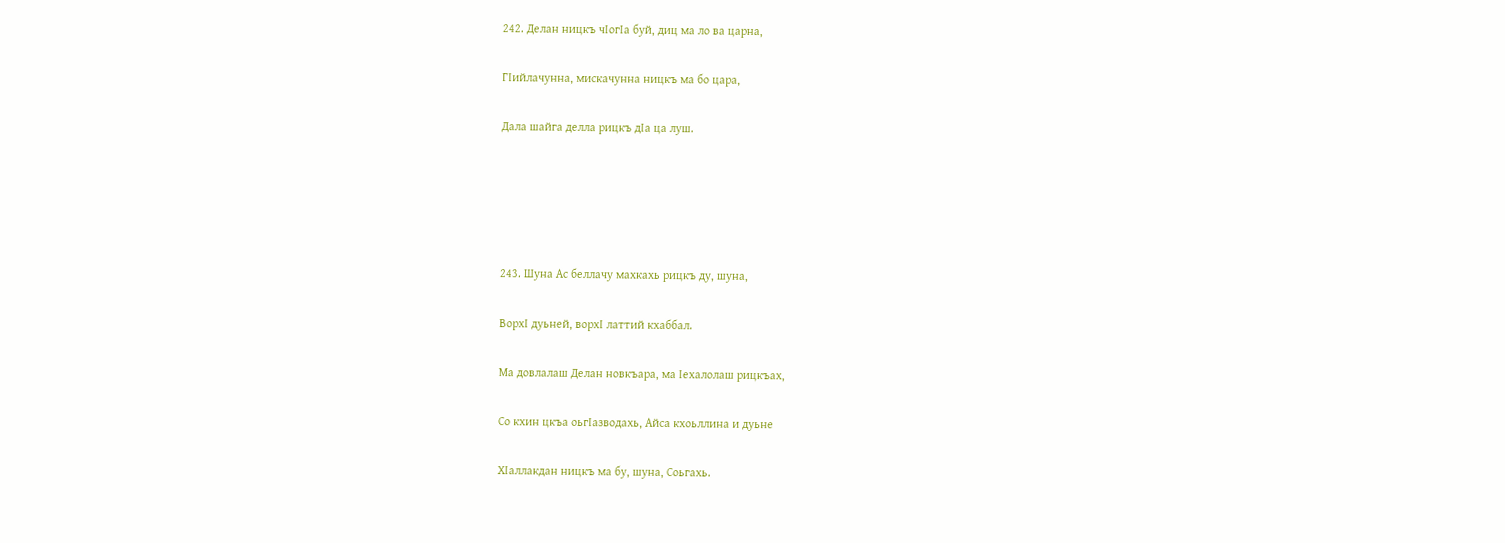242. Делан ницкъ чIогIа буй, диц ма ло ва царна,

ГIийлачунна, мискачунна ницкъ ма бо цара,

Дала шайга делла рицкъ дIа ца луш.





243. Шуна Ас беллачу махкахь рицкъ ду, шуна,

ВорхI дуьней, ворхI латтий кхаббал.

Ма довлалаш Делан новкъара, ма Iехалолаш рицкъах,

Со кхин цкъа оьгIазводахь, Айса кхоьллина и дуьне

ХIаллакдан ницкъ ма бу, шуна, Соьгахь.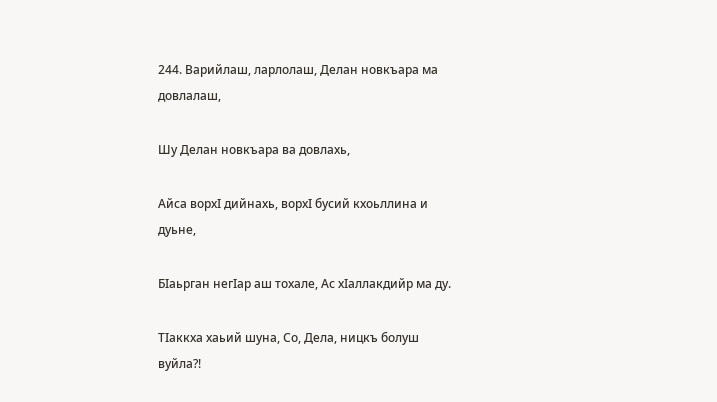244. Варийлаш, ларлолаш, Делан новкъара ма довлалаш,

Шу Делан новкъара ва довлахь,

Айса ворхI дийнахь, ворхI бусий кхоьллина и дуьне,

БIаьрган негIар аш тохале, Ас хIаллакдийр ма ду.

ТIаккха хаьий шуна, Со, Дела, ницкъ болуш вуйла?!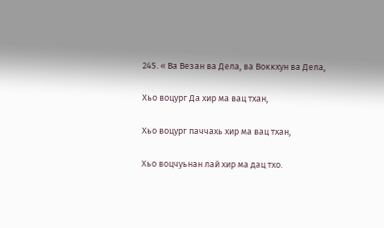245. « Ва Везан ва Дела, ва Воккхун ва Дела,

Хьо воцург Да хир ма вац тхан,

Хьо воцург паччахь хир ма вац тхан,

Хьо воцчуьнан лай хир ма дац тхо.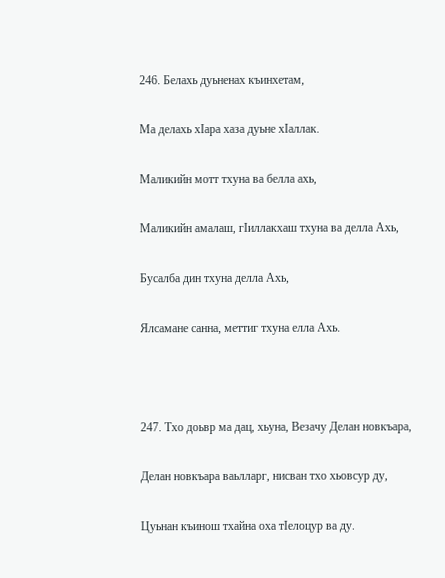246. Белахь дуьненах къинхетам,

Ма делахь хIара хаза дуьне хIаллак.

Маликийн мотт тхуна ва белла ахь,

Маликийн амалаш, гIиллакхаш тхуна ва делла Ахь,

Бусалба дин тхуна делла Ахь,

Ялсамане санна, меттиг тхуна елла Ахь.



247. Тхо доьвр ма дац, хьуна, Везачу Делан новкъара,

Делан новкъара ваьлларг, нисван тхо хьовсур ду,

Цуьнан къинош тхайна оха тIелоцур ва ду.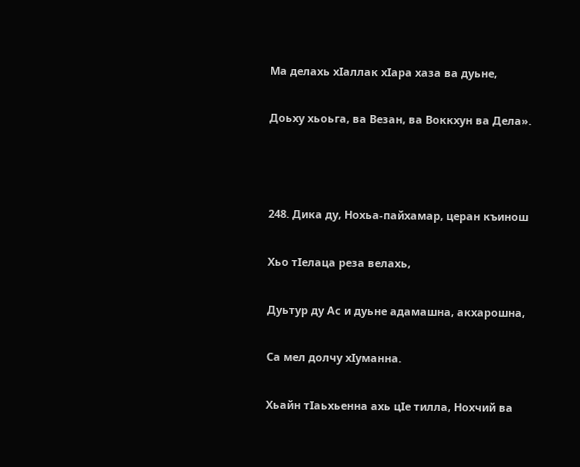Ма делахь хIаллак хIара хаза ва дуьне,

Доьху хьоьга, ва Везан, ва Воккхун ва Дела».



248. Дика ду, Нохьа-пайхамар, церан къинош

Хьо тIелаца реза велахь,

Дуьтур ду Ас и дуьне адамашна, акхарошна,

Са мел долчу хIуманна.

Хьайн тIаьхьенна ахь цIе тилла, Нохчий ва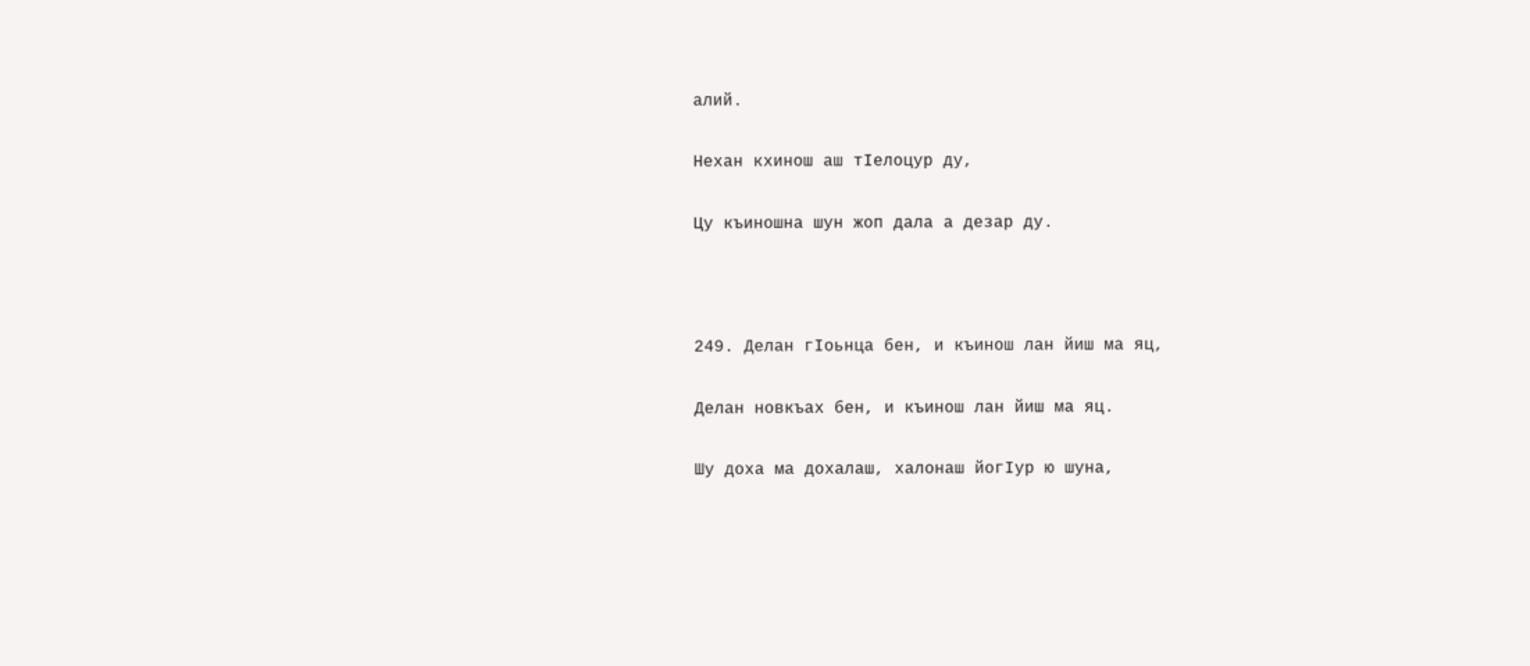алий.

Нехан кхинош аш тIелоцур ду,

Цу къиношна шун жоп дала а дезар ду.



249. Делан гIоьнца бен, и къинош лан йиш ма яц,

Делан новкъах бен, и къинош лан йиш ма яц.

Шу доха ма дохалаш, халонаш йогIур ю шуна,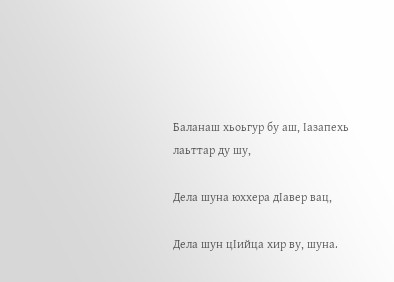Баланаш хьоьгур бу аш, Iазапехь лаьттар ду шу,

Дела шуна юххера дIавер вац,

Дела шун цIийца хир ву, шуна.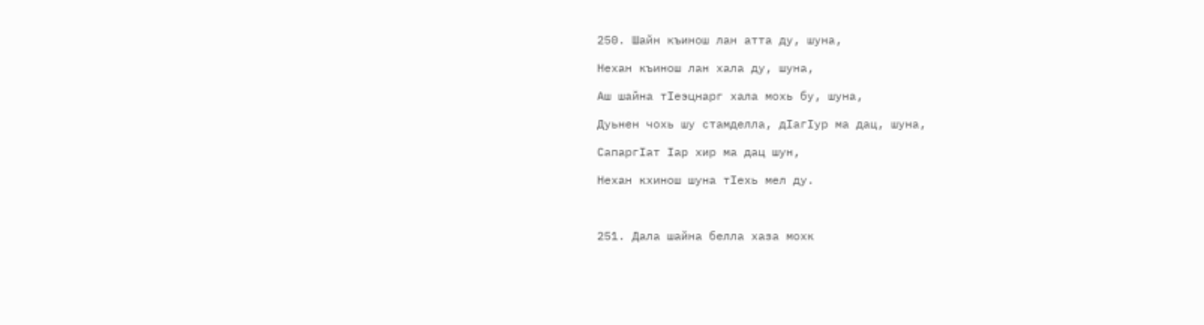250. Шайн къинош лан атта ду, шуна,

Нехан къинош лан хала ду, шуна,

Аш шайна тIеэцнарг хала мохь бу, шуна,

Дуьнен чохь шу стамделла, дIагIур ма дац, шуна,

СапаргIат Iар хир ма дац шун,

Нехан кхинош шуна тIехь мел ду.



251. Дала шайна белла хаза мохк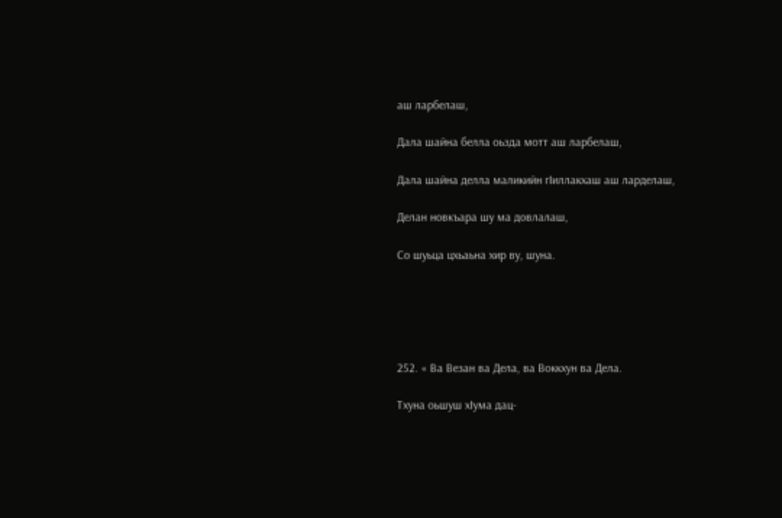аш ларбелаш,

Дала шайна белла оьзда мотт аш ларбелаш,

Дала шайна делла маликийн гIиллакхаш аш ларделаш,

Делан новкъара шу ма довлалаш,

Со шуьца цхьаьна хир ву, шуна.





252. « Ва Везан ва Дела, ва Воккхун ва Дела.

Тхуна оьшуш хIума дац-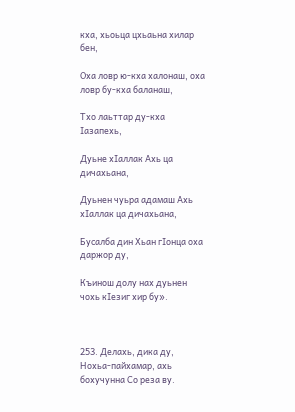кха, хьоьца цхьаьна хилар бен,

Оха ловр ю-кха халонаш, оха ловр бу-кха баланаш,

Тхо лаьттар ду-кха Iазапехь,

Дуьне хIаллак Ахь ца дичахьана,

Дуьнен чуьра адамаш Ахь хIаллак ца дичахьана,

Бусалба дин Хьан гIонца оха даржор ду,

Къинош долу нах дуьнен чохь кIезиг хир бу».



253. Делахь, дика ду, Нохьа-пайхамар, ахь бохучунна Со реза ву.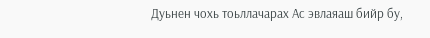Дуьнен чохь тоьллачарах Ас эвлаяаш бийр бу,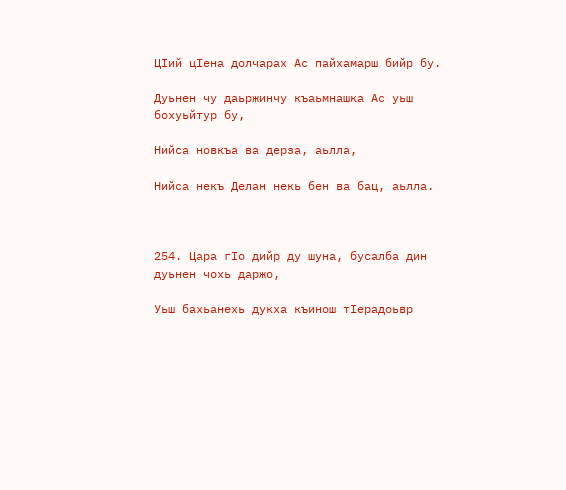ЦIий цIена долчарах Ас пайхамарш бийр бу.

Дуьнен чу даьржинчу къаьмнашка Ас уьш бохуьйтур бу,

Нийса новкъа ва дерза, аьлла,

Нийса некъ Делан некь бен ва бац, аьлла.



254. Цара гIо дийр ду шуна, бусалба дин дуьнен чохь даржо,

Уьш бахьанехь дукха къинош тIерадоьвр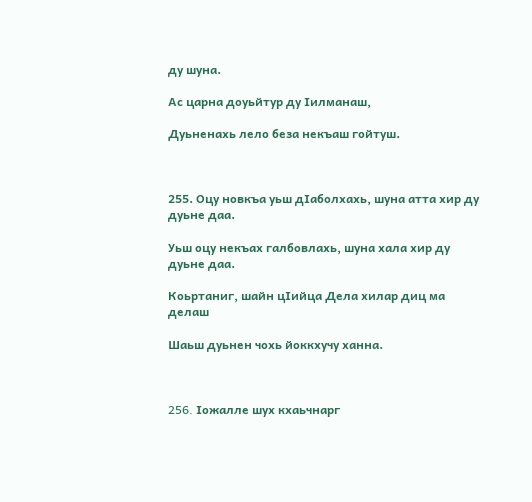ду шуна.

Ас царна доуьйтур ду Iилманаш,

Дуьненахь лело беза некъаш гойтуш.



255. Оцу новкъа уьш дIаболхахь, шуна атта хир ду дуьне даа.

Уьш оцу некъах галбовлахь, шуна хала хир ду дуьне даа.

Коьртаниг, шайн цIийца Дела хилар диц ма делаш

Шаьш дуьнен чохь йоккхучу ханна.



256. Iожалле шух кхаьчнарг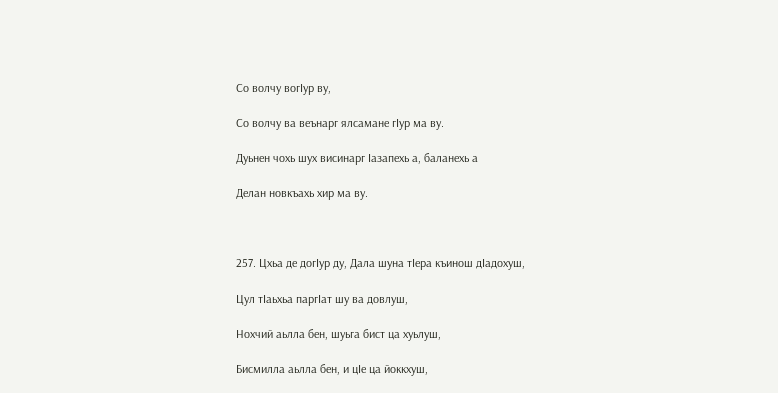Со волчу вогIур ву,

Со волчу ва веънарг ялсамане гIур ма ву.

Дуьнен чохь шух висинарг Iазапехь а, баланехь а

Делан новкъахь хир ма ву.



257. Цхьа де догIур ду, Дала шуна тIера къинош дIадохуш,

Цул тIаьхьа паргIат шу ва довлуш,

Нохчий аьлла бен, шуьга бист ца хуьлуш,

Бисмилла аьлла бен, и цIе ца йоккхуш,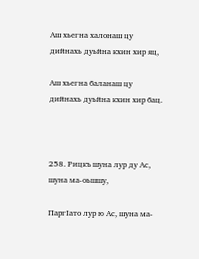Аш хьегна халонаш цу дийнахь дуьйна кхин хир яц,

Аш хьегна баланаш цу дийнахь дуьйна кхин хир бац.



258. Рицкъ шуна лур ду Ас, шуна ма-оьшшу,

ПаргIато лур ю Ас, шуна ма-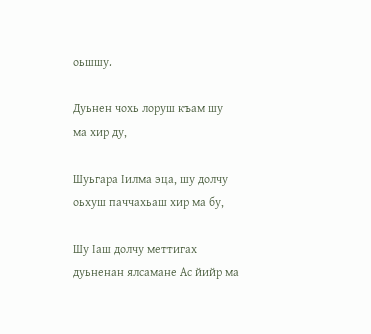оьшшу.

Дуьнен чохь лоруш къам шу ма хир ду,

Шуьгара Iилма эца, шу долчу оьхуш паччахьаш хир ма бу,

Шу Iаш долчу меттигах дуьненан ялсамане Ас йийр ма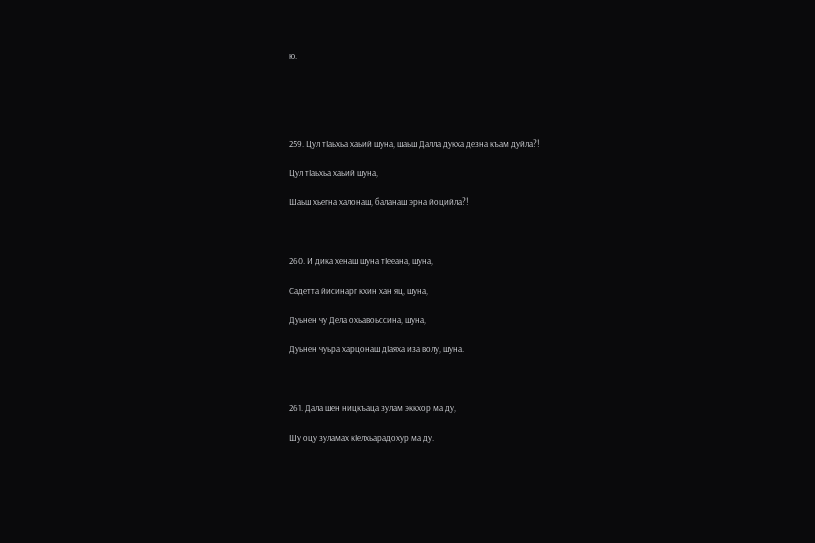ю.





259. Цул тIаьхьа хаьий шуна, шаьш Далла дукха дезна къам дуйла?!

Цул тIаьхьа хаьий шуна,

Шаьш хьегна халонаш, баланаш эрна йоцийла?!



260. И дика хенаш шуна тIееана, шуна,

Садетта йисинарг кхин хан яц, шуна,

Дуьнен чу Дела охьавоьссина, шуна,

Дуьнен чуьра харцонаш дIаяха иза волу, шуна.



261. Дала шен ницкъаца зулам эккхор ма ду,

Шу оцу зуламах кIелхьарадохур ма ду.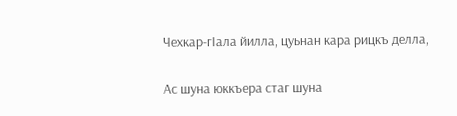Чехкар-гIала йилла, цуьнан кара рицкъ делла,

Ас шуна юккъера стаг шуна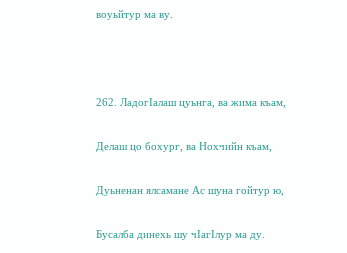воуьйтур ма ву.



262. ЛадогIалаш цуьнга, ва жима къам,

Делаш цо бохург, ва Нохчийн къам,

Дуьненан ялсамане Ас шуна гойтур ю,

Бусалба динехь шу чIагIлур ма ду.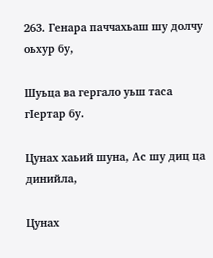263. Генара паччахьаш шу долчу оьхур бу,

Шуьца ва гергало уьш таса гIертар бу.

Цунах хаьий шуна, Ас шу диц ца динийла,

Цунах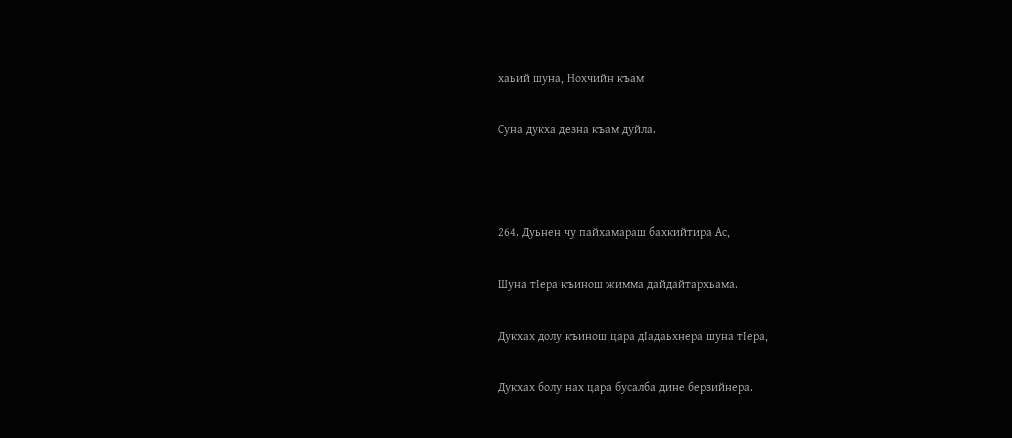хаьий шуна, Нохчийн къам

Суна дукха дезна къам дуйла.



264. Дуьнен чу пайхамараш бахкийтира Ас,

Шуна тIера къинош жимма дайдайтархьама.

Дукхах долу къинош цара дIадаьхнера шуна тIера,

Дукхах болу нах цара бусалба дине берзийнера.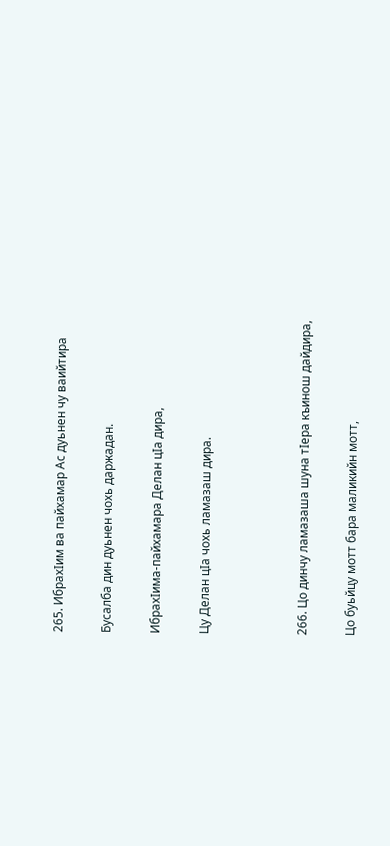265. ИбрахIим ва пайхамар Ас дуьнен чу ваийтира

Бусалба дин дуьнен чохь даржадан.

ИбрахIима-пайхамара Делан цIа дира,

Цу Делан цIа чохь ламазаш дира.



266. Цо динчу ламазаша шуна тIера къинош дайдира,

Цо буьйцу мотт бара маликийн мотт,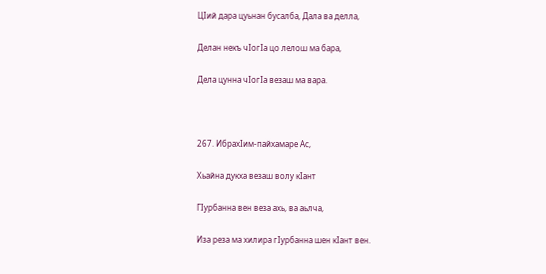ЦIий дара цуьнан бусалба, Дала ва делла,

Делан некъ чIогIа цо лелош ма бара,

Дела цунна чIогIа везаш ма вара.



267. ИбрахIим-пайхамаре Ас,

Хьайна дукха везаш волу кIант

ГIурбанна вен веза ахь, ва аьлча,

Иза реза ма хилира гIурбанна шен кIант вен.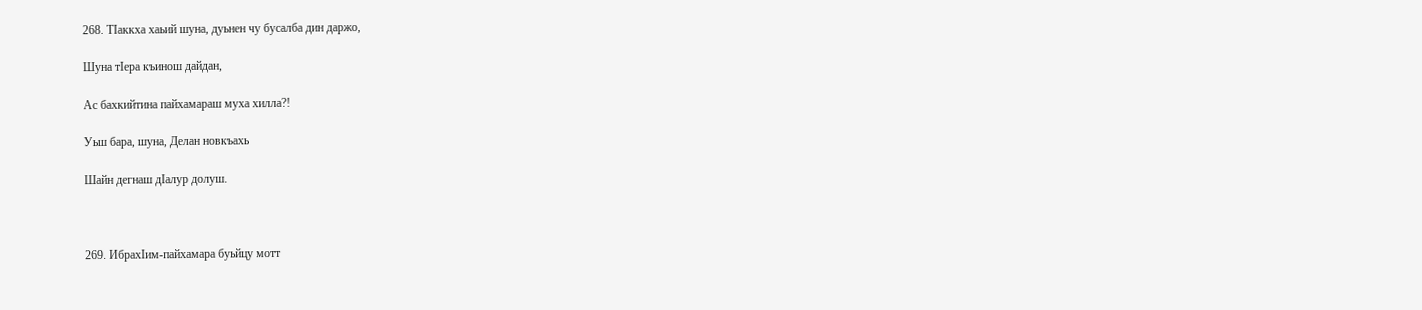268. ТIаккха хаьий шуна, дуьнен чу бусалба дин даржо,

Шуна тIера къинош дайдан,

Ас бахкийтина пайхамараш муха хилла?!

Уьш бара, шуна, Делан новкъахь

Шайн дегнаш дIалур долуш.



269. ИбрахIим-пайхамара буьйцу мотт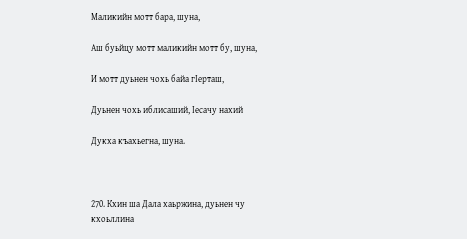Маликийн мотт бара, шуна,

Аш буьйцу мотт маликийн мотт бу, шуна,

И мотт дуьнен чохь байа гIерташ,

Дуьнен чохь иблисаший, Iесачу нахий

Дукха къахьегна, шуна.



270. Кхин ша Дала хаьржина, дуьнен чу кхоьллина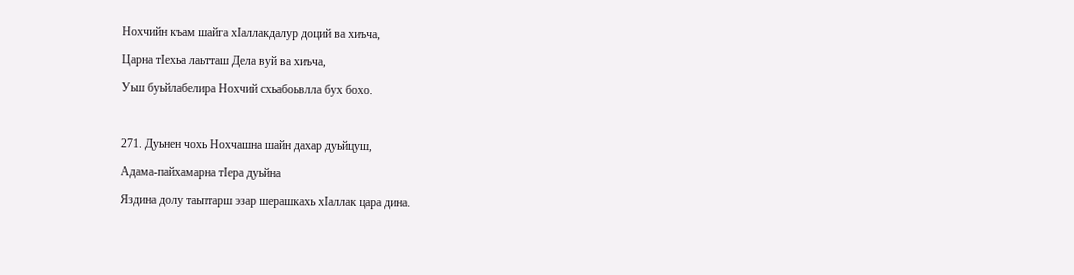Нохчийн къам шайга хIаллакдалур доций ва хиъча,

Царна тIехьа лаьтташ Дела вуй ва хиъча,

Уьш буьйлабелира Нохчий схьабоьвлла бух бохо.



271. Дуьнен чохь Нохчашна шайн дахар дуьйцуш,

Адама-пайхамарна тIера дуьйна

Яздина долу таьптарш эзар шерашкахь хIаллак цара дина.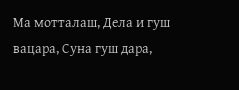Ма мотталаш, Дела и гуш вацара, Суна гуш дара,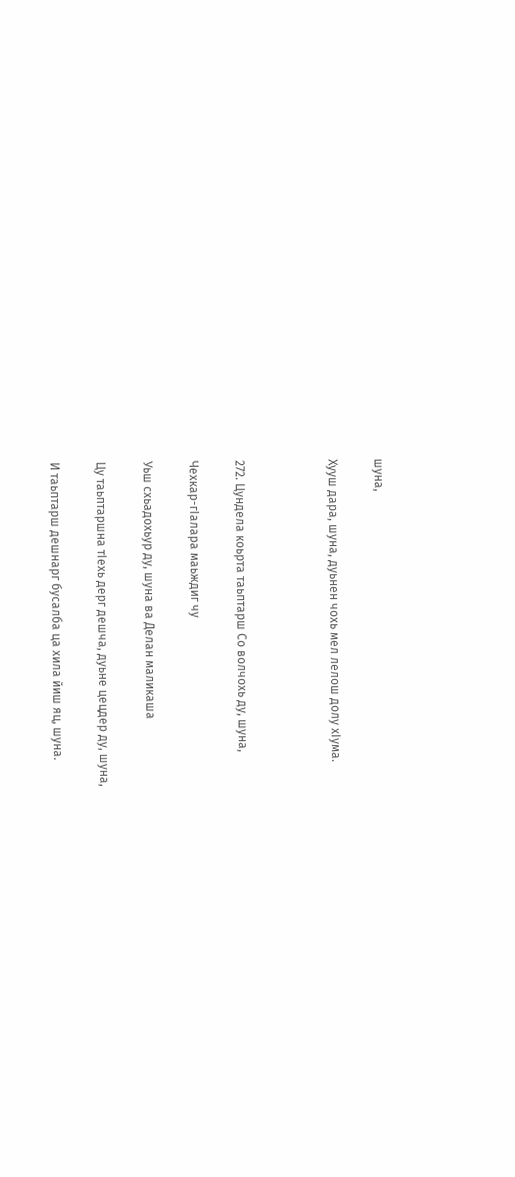шуна,

Хууш дара, шуна, дуьнен чохь мел лелош долу хIума.



272. Цундела коьрта таьптарш Со волчохь ду, шуна,

Чехкар-гIалара маьждиг чу

Уьш схьадохьур ду, шуна ва Делан маликаша

Цу таьптаршна тIехь дерг дешча, дуьне цецдер ду, шуна,

И таьптарш дешнарг бусалба ца хила йиш яц, шуна.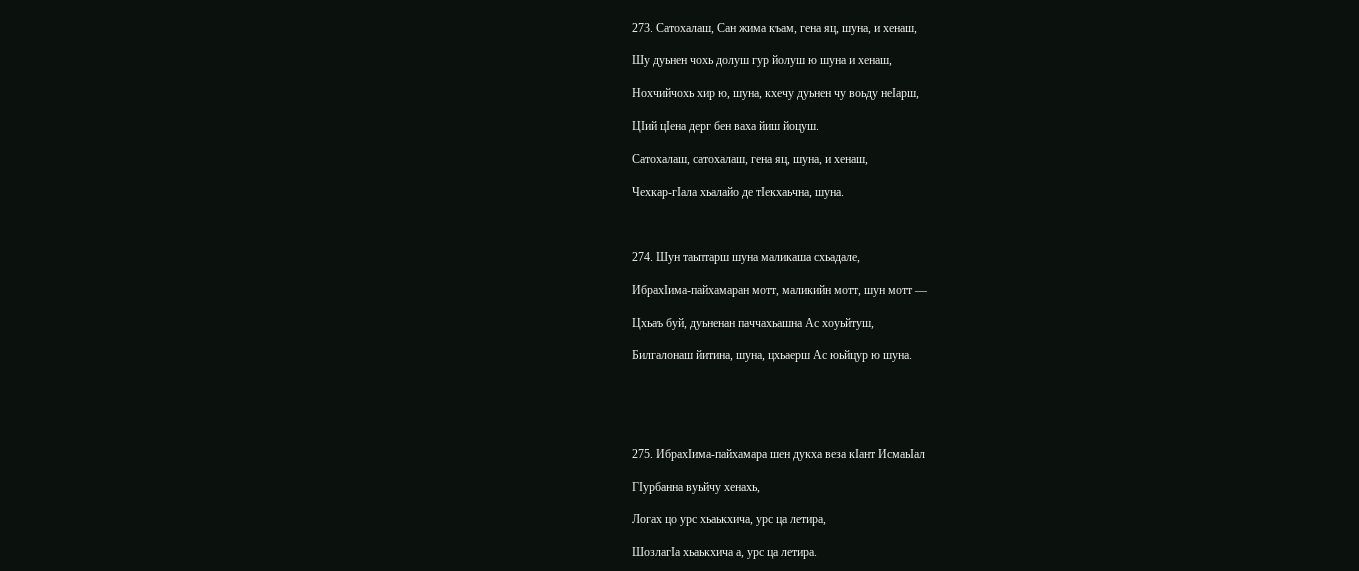273. Сатохалаш, Сан жима къам, гена яц, шуна, и хенаш,

Шу дуьнен чохь долуш гур йолуш ю шуна и хенаш,

Нохчийчохь хир ю, шуна, кхечу дуьнен чу воьду неIарш,

ЦIий цIена дерг бен ваха йиш йоцуш.

Сатохалаш, сатохалаш, гена яц, шуна, и хенаш,

Чехкар-гIала хьалайо де тIекхаьчна, шуна.



274. Шун таьптарш шуна маликаша схьадале,

ИбрахIима-пайхамаран мотт, маликийн мотт, шун мотт —

Цхьаъ буй, дуьненан паччахьашна Ас хоуьйтуш,

Билгалонаш йитина, шуна, цхьаерш Ас юьйцур ю шуна.





275. ИбрахIима-пайхамара шен дукха веза кIант ИсмаьIал

ГIурбанна вуьйчу хенахь,

Логах цо урс хьаькхича, урс ца летира,

ШозлагIа хьаькхича а, урс ца летира.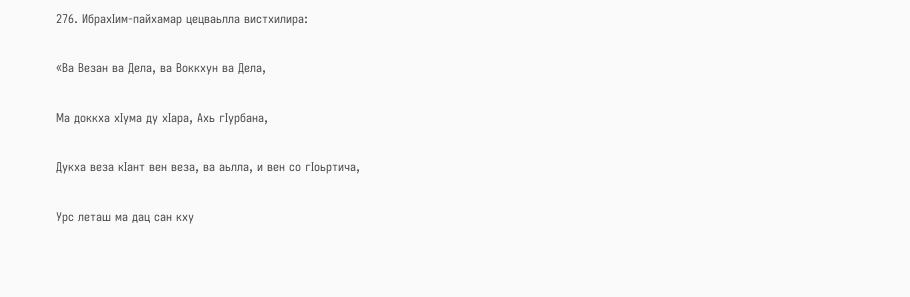276. ИбрахIим-пайхамар цецваьлла вистхилира:

«Ва Везан ва Дела, ва Воккхун ва Дела,

Ма доккха хIума ду хIара, Ахь гIурбана,

Дукха веза кIант вен веза, ва аьлла, и вен со гIоьртича,

Урс леташ ма дац сан кху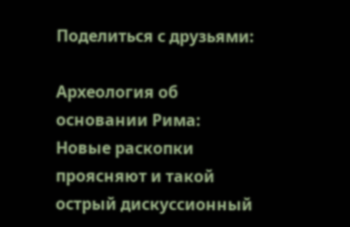Поделиться с друзьями:

Археология об основании Рима: Новые раскопки проясняют и такой острый дискуссионный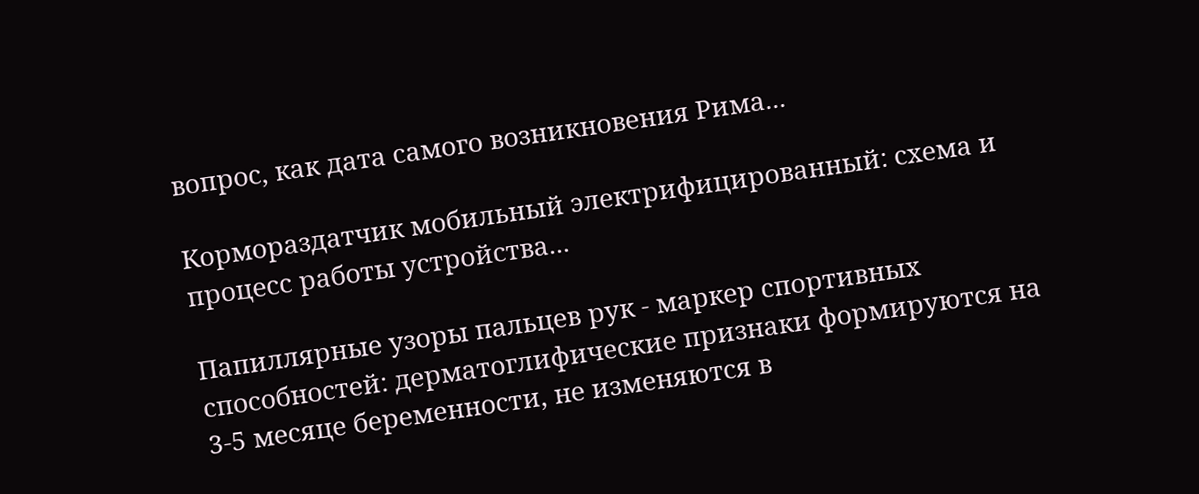вопрос, как дата самого возникновения Рима...

Кормораздатчик мобильный электрифицированный: схема и процесс работы устройства...

Папиллярные узоры пальцев рук - маркер спортивных способностей: дерматоглифические признаки формируются на 3-5 месяце беременности, не изменяются в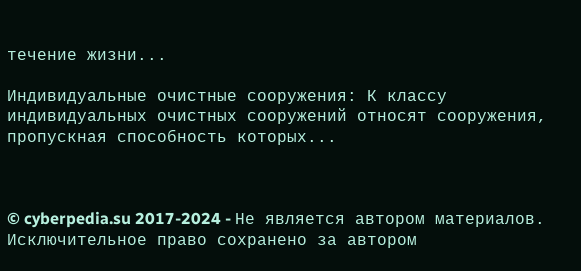течение жизни...

Индивидуальные очистные сооружения: К классу индивидуальных очистных сооружений относят сооружения, пропускная способность которых...



© cyberpedia.su 2017-2024 - Не является автором материалов. Исключительное право сохранено за автором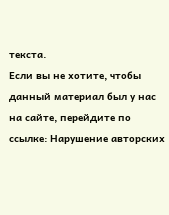текста.
Если вы не хотите, чтобы данный материал был у нас на сайте, перейдите по ссылке: Нарушение авторских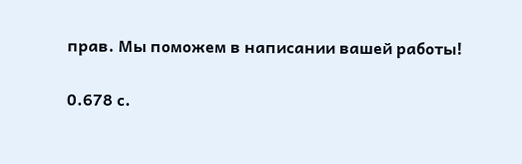прав. Мы поможем в написании вашей работы!

0.678 с.